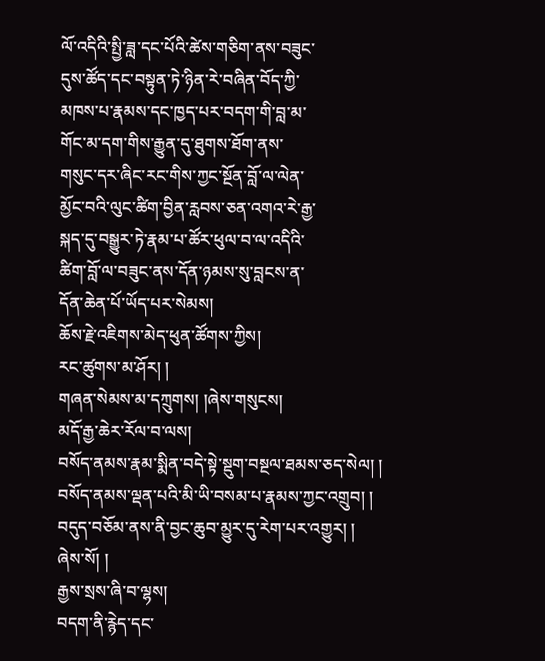ལོ་འདིའི་སྤྱི་ཟླ་དང་པོའི་ཚེས་གཅིག་ནས་བཟུང་
དུས་ཚོད་དང་བསྟུན་ཏེ་ཉིན་རེ་བཞིན་བོད་ཀྱི་
མཁས་པ་རྣམས་དང་ཁྱད་པར་བདག་གི་བླ་མ་
གོང་མ་དག་གིས་རྒྱུན་དུ་ཐུགས་ཐོག་ནས་
གསུང་དར་ཞིང་རང་གིས་ཀྱང་སྔོན་བློ་ལ་ལེན་
མྱོང་བའི་ལུང་ཚིག་བྱིན་རླབས་ཅན་འགའ་རེ་རྒྱ་
སྐད་དུ་བསྒྱུར་ཏེ་རྣམ་པ་ཚོར་ཕུལ་བ་ལ་འདིའི་
ཚིག་བློ་ལ་བཟུང་ནས་དོན་ཉམས་སུ་བླངས་ན་
དོན་ཆེན་པོ་ཡོད་པར་སེམས།
ཆོས་རྗེ་འཇིགས་མེད་ཕུན་ཚོགས་ཀྱིས།
རང་ཚུགས་མ་ཤོར། །
གཞན་སེམས་མ་དཀྲུགས། །ཞེས་གསུངས།
མདོ་རྒྱ་ཆེར་རོལ་བ་ལས།
བསོད་ནམས་རྣམ་སྨིན་བདེ་སྟེ་སྡུག་བསྔལ་ཐམས་ཅད་སེལ། །
བསོད་ནམས་ལྡན་པའི་མི་ཡི་བསམ་པ་རྣམས་ཀྱང་འགྲུབ། །
བདུད་བཅོམ་ནས་ནི་བྱང་ཆུབ་མྱུར་དུ་རེག་པར་འགྱུར། །
ཞེས་སོ། །
རྒྱས་སྲས་ཞི་བ་ལྷས།
བདག་ནི་རྙེད་དང་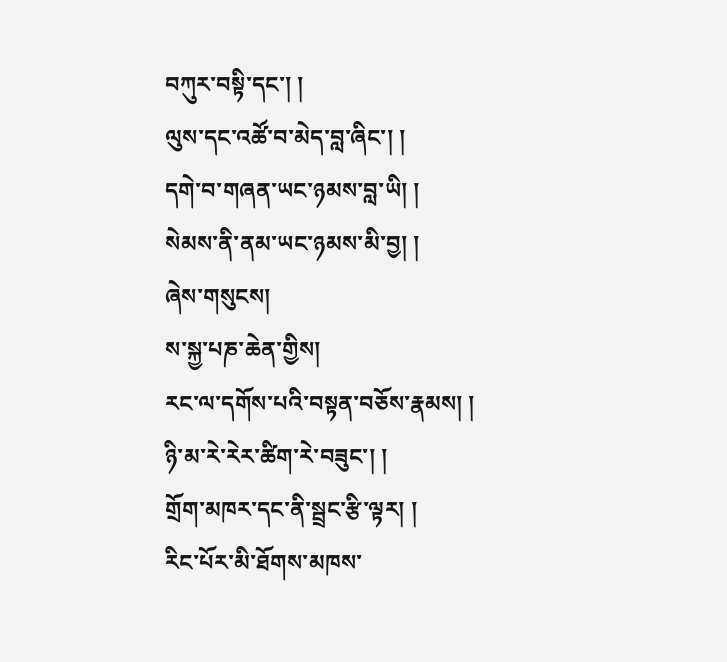བཀུར་བསྟི་དང་། །
ལུས་དང་འཚོ་བ་མེད་བླ་ཞིང་། །
དགེ་བ་གཞན་ཡང་ཉམས་བླ་ཡི། །
སེམས་ནི་ནམ་ཡང་ཉམས་མི་བྱ། །
ཞེས་གསུངས།
ས་སྐྱ་པཎ་ཆེན་གྱིས།
རང་ལ་དགོས་པའི་བསྟན་བཅོས་རྣམས། །
ཉི་མ་རེ་རེར་ཚིག་རེ་བཟུང་། །
གྲོག་མཁར་དང་ནི་སྦྲང་རྩི་ལྟར། །
རིང་པོར་མི་ཐོགས་མཁས་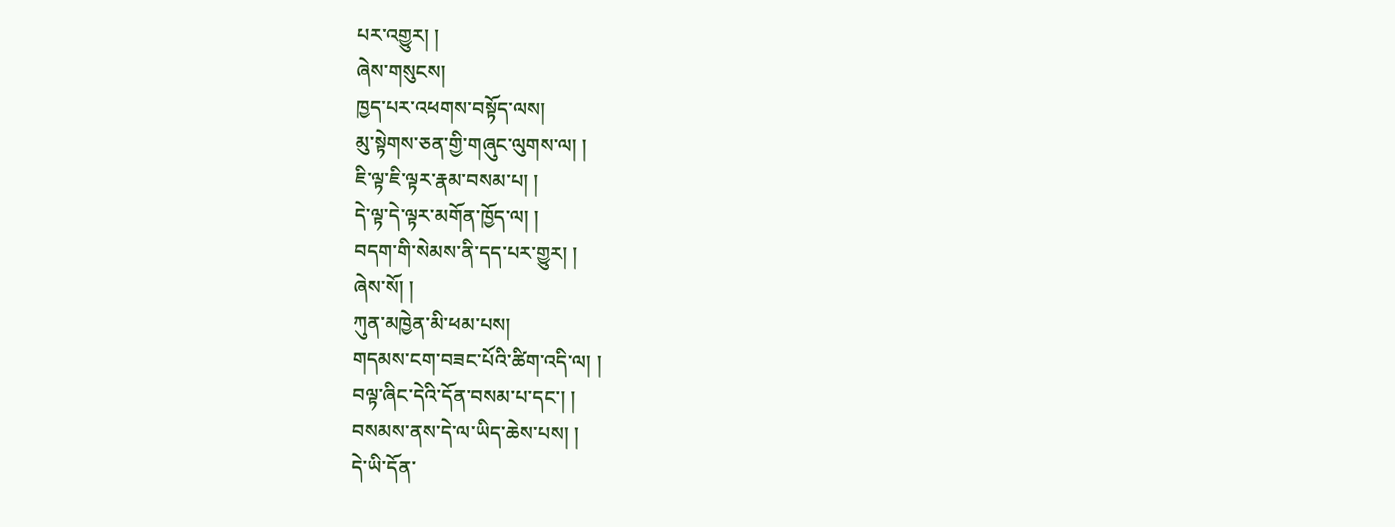པར་འགྱུར། །
ཞེས་གསུངས།
ཁྱད་པར་འཕགས་བསྟོད་ལས།
མུ་སྟེགས་ཅན་གྱི་གཞུང་ལུགས་ལ། །
ཇི་ལྟ་ཇི་ལྟར་རྣམ་བསམ་པ། །
དེ་ལྟ་དེ་ལྟར་མགོན་ཁྱོད་ལ། །
བདག་གི་སེམས་ནི་དད་པར་གྱུར། །
ཞེས་སོ། །
ཀུན་མཁྱེན་མི་ཕམ་པས།
གདམས་ངག་བཟང་པོའི་ཚིག་འདི་ལ། །
བལྟ་ཞིང་དེའི་དོན་བསམ་པ་དང་། །
བསམས་ནས་དེ་ལ་ཡིད་ཆེས་པས། །
དེ་ཡི་དོན་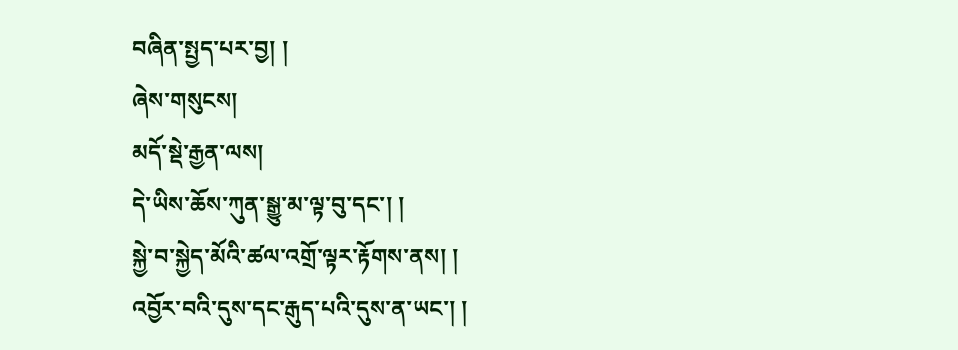བཞིན་སྤྱད་པར་བྱ། །
ཞེས་གསུངས།
མདོ་སྡེ་རྒྱན་ལས།
དེ་ཡིས་ཆོས་ཀུན་སྒྱུ་མ་ལྟ་བུ་དང་། །
སྐྱེ་བ་སྐྱེད་མོའི་ཚལ་འགྲོ་ལྟར་རྟོགས་ནས། །
འབྱོར་བའི་དུས་དང་རྒུད་པའི་དུས་ན་ཡང་། །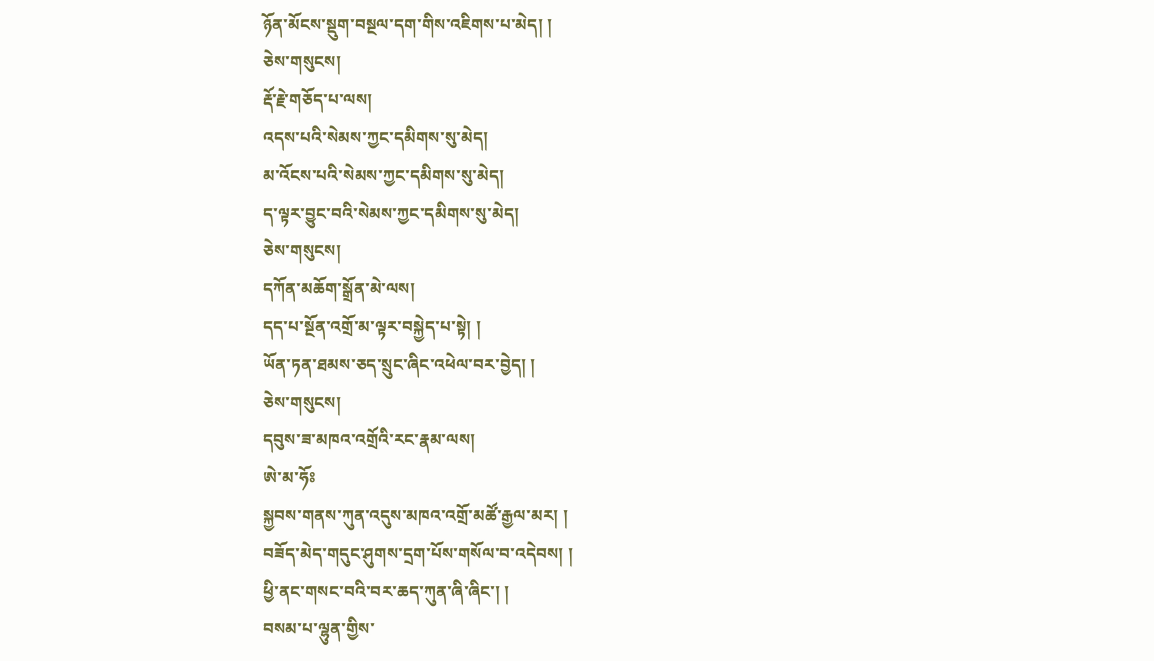ཉོན་མོངས་སྡུག་བསྔལ་དག་གིས་འཇིགས་པ་མེད། །
ཅེས་གསུངས།
རྡོ་རྗེ་གཅོད་པ་ལས།
འདས་པའི་སེམས་ཀྱང་དམིགས་སུ་མེད།
མ་འོངས་པའི་སེམས་ཀྱང་དམིགས་སུ་མེད།
ད་ལྟར་བྱུང་བའི་སེམས་ཀྱང་དམིགས་སུ་མེད།
ཅེས་གསུངས།
དཀོན་མཆོག་སྒྲོན་མེ་ལས།
དད་པ་སྔོན་འགྲོ་མ་ལྟར་བསྐྱེད་པ་སྟེ། །
ཡོན་ཏན་ཐམས་ཅད་སྲུང་ཞིང་འཕེལ་བར་བྱེད། །
ཅེས་གསུངས།
དབུས་ཟ་མཁའ་འགྲོའི་རང་རྣམ་ལས།
ཨེ་མ་ཧོཿ
སྐྱབས་གནས་ཀུན་འདུས་མཁའ་འགྲོ་མཚོ་རྒྱལ་མར། །
བཟོད་མེད་གདུང་ཤུགས་དྲག་པོས་གསོལ་བ་འདེབས། །
ཕྱི་ནང་གསང་བའི་བར་ཆད་ཀུན་ཞི་ཞིང་། །
བསམ་པ་ལྷུན་གྱིས་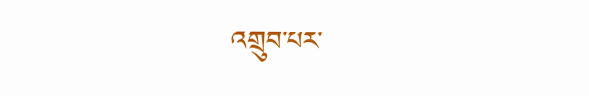འགྲུབ་པར་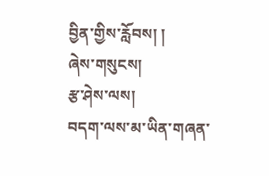བྱིན་གྱིས་རློབས། །
ཞེས་གསུངས།
རྩ་ཤེས་ལས།
བདག་ལས་མ་ཡིན་གཞན་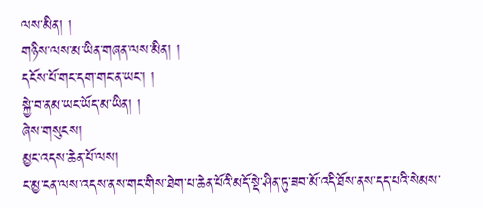ལས་མིན། །
གཉིས་ལས་མ་ཡིན་གཞན་ལས་མིན། །
དངོས་པོ་གང་དག་གང་ན་ཡང་། །
སྐྱེ་བ་ནམ་ཡང་ཡོད་མ་ཡིན། །
ཞེས་གསུངས།
མྱང་འདས་ཆེན་པོ་ལས།
ང་མྱ་ངན་ལས་འདས་ནས་གང་གིས་ཐེག་པ་ཆེན་པོའི་མདོ་སྡེ་ཤིན་ཏུ་ཟབ་མོ་འདི་ཐོས་ནས་དད་པའི་སེམས་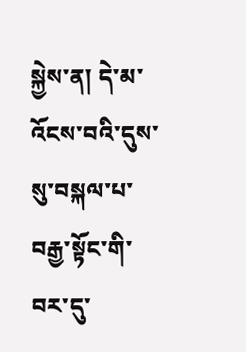སྐྱེས་ན། དེ་མ་འོངས་བའི་དུས་སུ་བསྐལ་པ་བརྒྱ་སྟོང་གི་བར་དུ་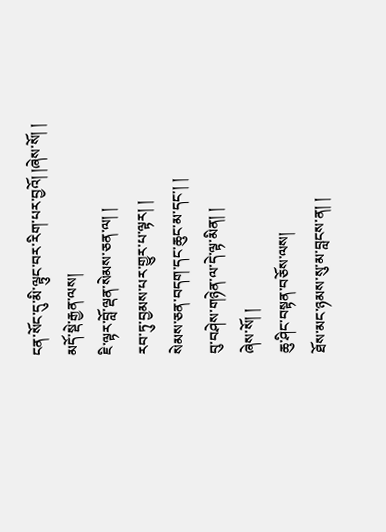ངན་སོང་དུ་མི་ལྟུང་བར་རིག་པར་བྱའོ། །ཞེས་སོ། །
མདོ་སྡེ་རྒྱན་ལས།
ཇི་ལྟར་བློ་ལྡན་སེམས་ཅན་ལ། །
རབ་ཏུ་བྱམས་པར་གྱུར་པ་ལྟར། །
སེམས་ཅན་བདག་དང་ཆུང་མ་དང་། །
བུ་བཤེས་གཉེན་ལ་དེ་ལྟ་མིན། །
ཞེས་སོ། །
ཆུ་ཤིང་བསྟན་བཅོས་ལས།
ཐོས་མང་ཉམས་སུ་མ་བླངས་ན། །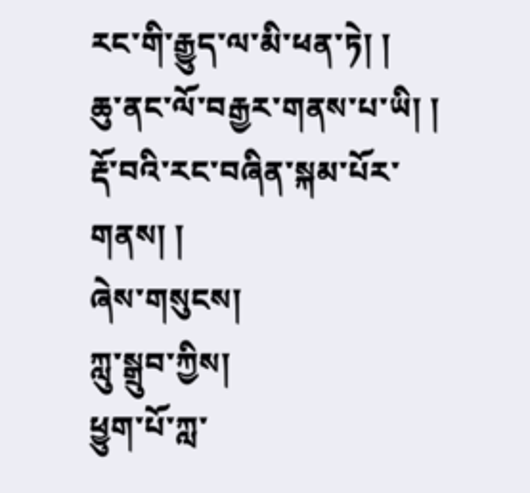རང་གི་རྒྱུད་ལ་མི་ཕན་ཏེ། །
ཆུ་ནང་ལོ་བརྒྱར་གནས་པ་ཡི། །
རྡོ་བའི་རང་བཞིན་སྐམ་པོར་གནས། །
ཞེས་གསུངས།
ཀླུ་སྒྲུབ་ཀྱིས།
ཕྱུག་པོ་ཀླ་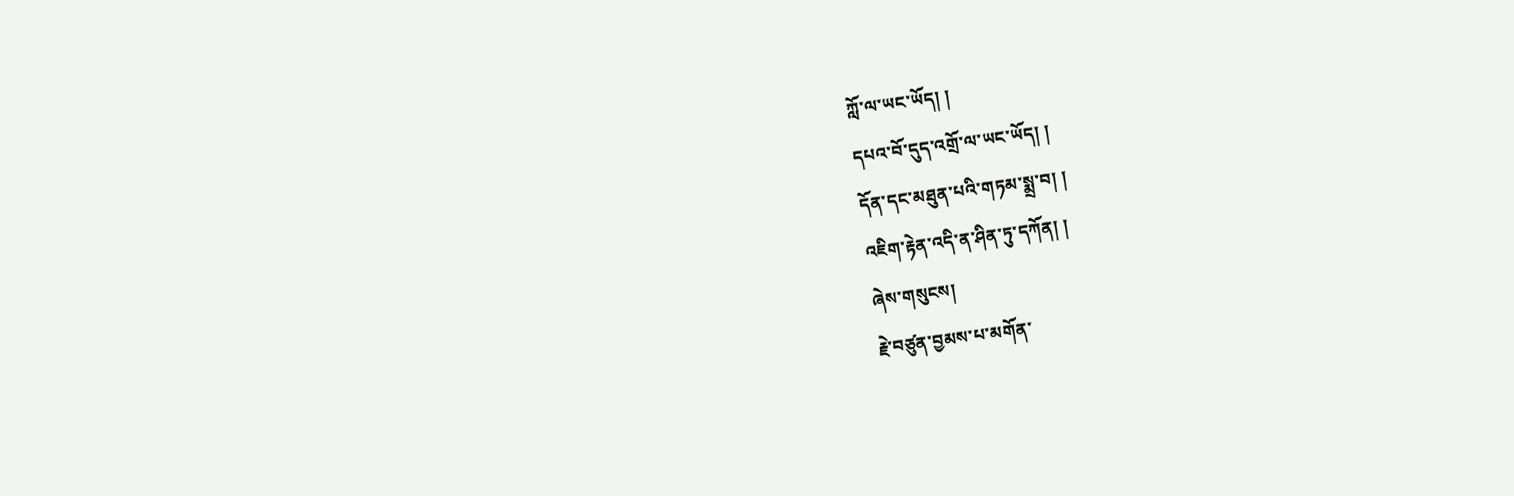ཀློ་ལ་ཡང་ཡོད། །
དཔའ་བོ་དུད་འགྲོ་ལ་ཡང་ཡོད། །
དོན་དང་མཐུན་པའི་གཏམ་སྨྲ་བ། །
འཇིག་རྟེན་འདི་ན་ཤིན་ཏུ་དཀོན། །
ཞེས་གསུངས།
རྗེ་བཙུན་བྱམས་པ་མགོན་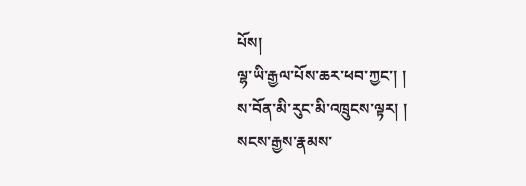པོས།
ལྷ་ཡི་རྒྱལ་པོས་ཆར་ཕབ་ཀྱང་། །
ས་བོན་མི་རུང་མི་འཁྲུངས་ལྟར། །
སངས་རྒྱས་རྣམས་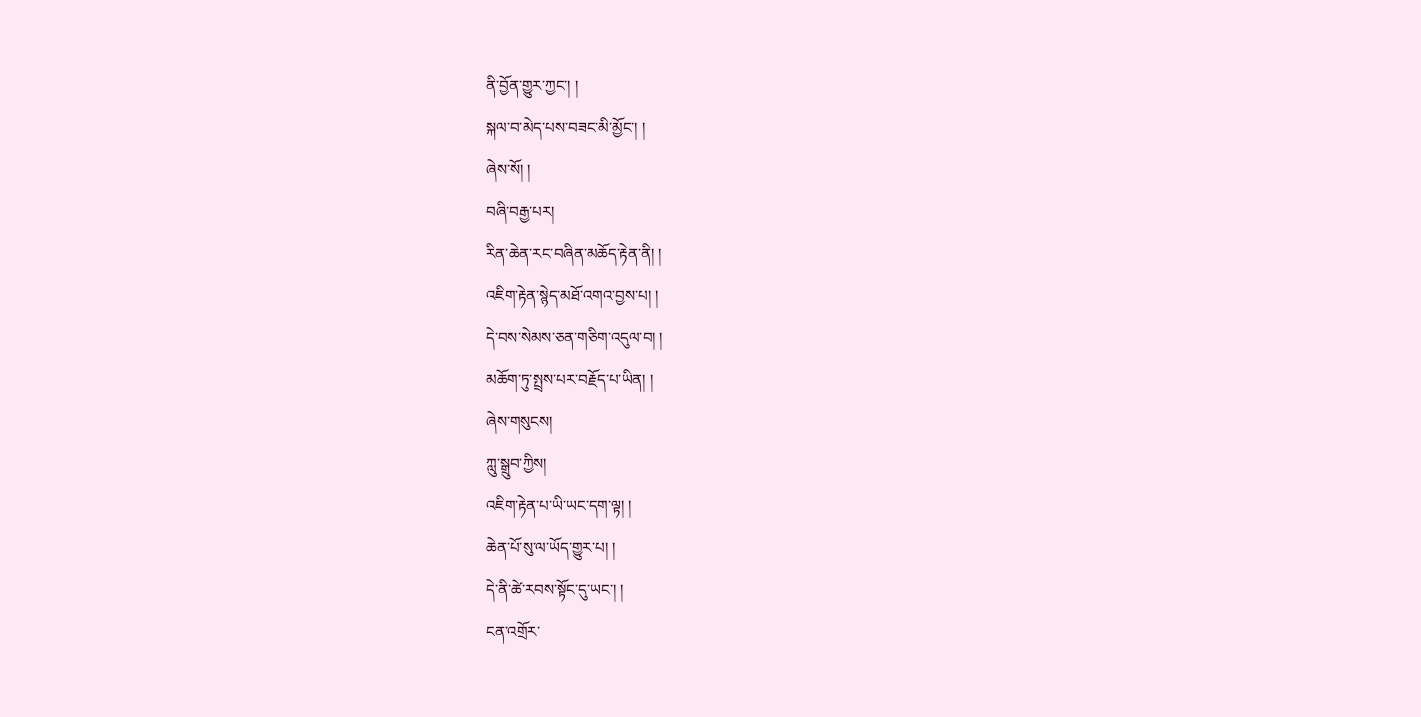ནི་བྱོན་གྱུར་ཀྱང་། །
སྐལ་བ་མེད་པས་བཟང་མི་མྱོང་། །
ཞེས་སོ། །
བཞི་བརྒྱ་པར།
རིན་ཆེན་རང་བཞིན་མཆོད་རྟེན་ནི། །
འཇིག་རྟེན་སྙེད་མཐོ་འགའ་བྱས་པ། །
དེ་བས་སེམས་ཅན་གཅིག་འདུལ་བ། །
མཆོག་ཏུ་སྤྲས་པར་བརྗོད་པ་ཡིན། །
ཞེས་གསུངས།
ཀླུ་སྒྲུབ་ཀྱིས།
འཇིག་རྟེན་པ་ཡི་ཡང་དག་ལྟ། །
ཆེན་པོ་སུ་ལ་ཡོད་གྱུར་པ། །
དེ་ནི་ཚེ་རབས་སྟོང་དུ་ཡང་། །
ངན་འགྲོར་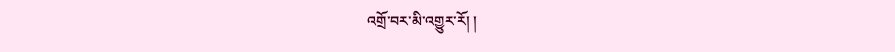འགྲོ་བར་མི་འགྱུར་རོ། །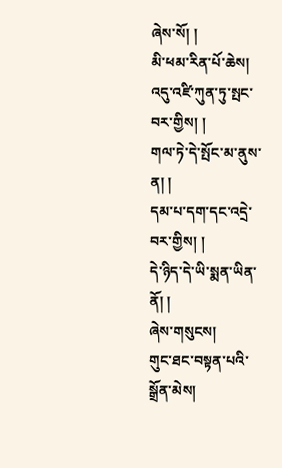ཞེས་སོ། །
མི་ཕམ་རིན་པོ་ཆེས།
འདུ་འཛི་ཀུན་ཏུ་སྤང་བར་གྱིས། །
གལ་ཏེ་དེ་སྤོང་མ་ནུས་ན། །
དམ་པ་དག་དང་འདྲེ་བར་གྱིས། །
དེ་ཉིད་དེ་ཡི་སྨན་ཡིན་ནོ། །
ཞེས་གསུངས།
གུང་ཐང་བསྟན་པའི་སྒྲོན་མེས།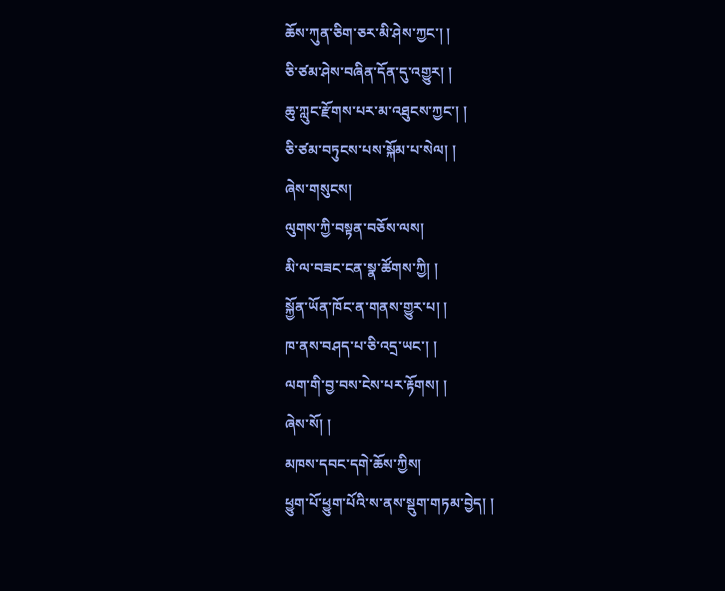ཆོས་ཀུན་ཅིག་ཅར་མི་ཤེས་ཀྱང་། །
ཅི་ཙམ་ཤེས་བཞིན་དོན་དུ་འགྱུར། །
ཆུ་ཀླུང་རྫོགས་པར་མ་འཐུངས་ཀྱང་། །
ཅི་ཙམ་བཏུངས་པས་སྐོམ་པ་སེལ། །
ཞེས་གསུངས།
ལུགས་ཀྱི་བསྟན་བཅོས་ལས།
མི་ལ་བཟང་ངན་སྣ་ཚོགས་ཀྱི། །
སྐྱོན་ཡོན་ཁོང་ན་གནས་གྱུར་པ། །
ཁ་ནས་བཤད་པ་ཅི་འདྲ་ཡང་། །
ལག་གི་བྱ་བས་ངེས་པར་རྟོགས། །
ཞེས་སོ། །
མཁས་དབང་དགེ་ཆོས་ཀྱིས།
ཕྱུག་པོ་ཕྱུག་པོའི་ས་ནས་སྡུག་གཏམ་བྱེད། །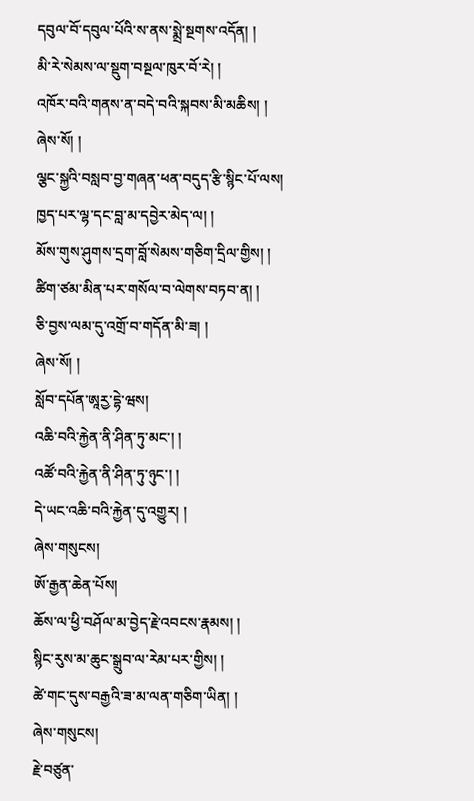དབུལ་བོ་དབུལ་པོའི་ས་ནས་སྨྲེ་སྔགས་འདོན། །
མི་རེ་སེམས་ལ་སྡུག་བསྔལ་ཁུར་བོ་རེ། །
འཁོར་བའི་གནས་ན་བདེ་བའི་སྐབས་མི་མཆིས། །
ཞེས་སོ། །
ལྕང་སྐྱའི་བསླབ་བྱ་གཞན་ཕན་བདུད་རྩི་སྙིང་པོ་ལས།
ཁྱད་པར་ལྷ་དང་བླ་མ་དབྱེར་མེད་ལ། །
མོས་གུས་ཤུགས་དྲག་བློ་སེམས་གཅིག་དྲིལ་གྱིས། །
ཚིག་ཙམ་མིན་པར་གསོལ་བ་ལེགས་བཏབ་ན། །
ཅི་བྱས་ལམ་དུ་འགྲོ་བ་གདོན་མི་ཟ། །
ཞེས་སོ། །
སློབ་དཔོན་ཨཱརྱ་དྷེ་ཝས།
འཆི་བའི་རྐྱེན་ནི་ཤིན་ཏུ་མང་། །
འཚོ་བའི་རྐྱེན་ནི་ཤིན་ཏུ་ཉུང་། །
དེ་ཡང་འཆི་བའི་རྐྱེན་དུ་འགྱུར། །
ཞེས་གསུངས།
ཨོ་རྒྱན་ཆེན་པོས།
ཆོས་ལ་ཕྱི་བཤོལ་མ་བྱེད་རྗེ་འབངས་རྣམས། །
སྙིང་རུས་མ་ཆུང་སྒྲུབ་ལ་རེམ་པར་གྱིས། །
ཚེ་གང་དུས་བརྒྱའི་ཟ་མ་ལན་གཅིག་ཡིན། །
ཞེས་གསུངས།
རྗེ་བཙུན་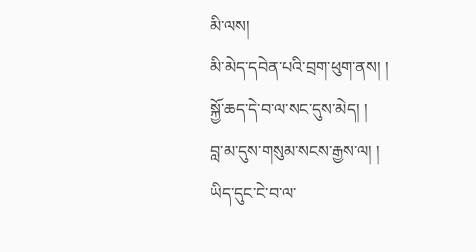མི་ལས།
མི་མེད་དབེན་པའི་བྲག་ཕུག་ནས། །
སྐྱོ་ཆད་དེ་བ་ལ་སང་དུས་མེད། །
བླ་མ་དུས་གསུམ་སངས་རྒྱས་ལ། །
ཡིད་དུང་ངེ་བ་ལ་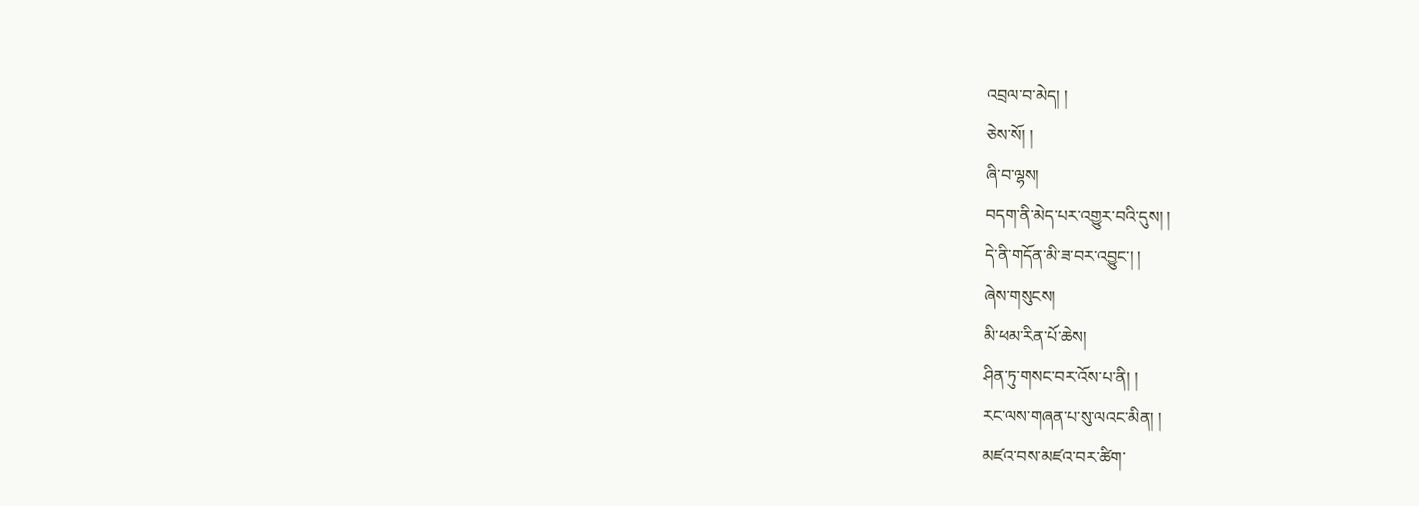འབྲལ་བ་མེད། །
ཅེས་སོ། །
ཞི་བ་ལྷས།
བདག་ནི་མེད་པར་འགྱུར་བའི་དུས། །
དེ་ནི་གདོན་མི་ཟ་བར་འབྱུང་། །
ཞེས་གསུངས།
མི་ཕམ་རིན་པོ་ཆེས།
ཤིན་ཏུ་གསང་བར་འོས་པ་ནི། །
རང་ལས་གཞན་པ་སུ་ལའང་མིན། །
མཛའ་བས་མཛའ་བར་ཚིག་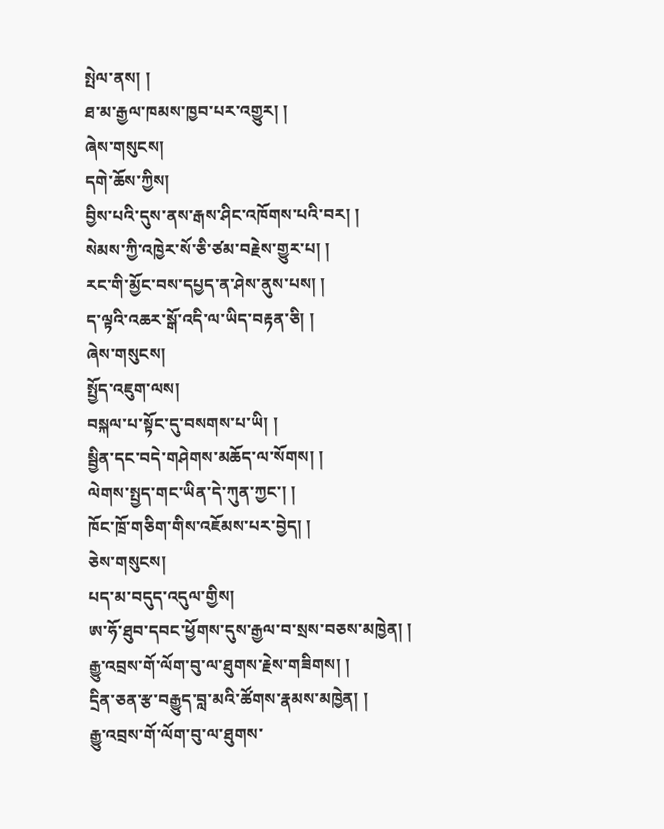སྤེལ་ནས། །
ཐ་མ་རྒྱལ་ཁམས་ཁྱབ་པར་འགྱུར། །
ཞེས་གསུངས།
དགེ་ཆོས་ཀྱིས།
བྱིས་པའི་དུས་ནས་རྒས་ཤིང་འཁོགས་པའི་བར། །
སེམས་ཀྱི་འཁྱེར་སོ་ཅི་ཙམ་བརྗེས་གྱུར་པ། །
རང་གི་མྱོང་བས་དཔྱད་ན་ཤེས་ནུས་པས། །
ད་ལྟའི་འཆར་སྒོ་འདི་ལ་ཡིད་བརྟན་ཅི། །
ཞེས་གསུངས།
སྤྱོད་འཇུག་ལས།
བསྐལ་པ་སྟོང་དུ་བསགས་པ་ཡི། །
སྦྱིན་དང་བདེ་གཤེགས་མཆོད་ལ་སོགས། །
ལེགས་སྤྱད་གང་ཡིན་དེ་ཀུན་ཀྱང་། །
ཁོང་ཁྲོ་གཅིག་གིས་འཇོམས་པར་བྱེད། །
ཅེས་གསུངས།
པད་མ་བདུད་འདུལ་གྱིས།
ཨ་ཧོ་ཐུབ་དབང་ཕྱོགས་དུས་རྒྱལ་བ་སྲས་བཅས་མཁྱེན། །
རྒྱུ་འབྲས་གོ་ལོག་བུ་ལ་ཐུགས་རྗེས་གཟིགས། །
དྲིན་ཅན་རྩ་བརྒྱུད་བླ་མའི་ཚོགས་རྣམས་མཁྱེན། །
རྒྱུ་འབྲས་གོ་ལོག་བུ་ལ་ཐུགས་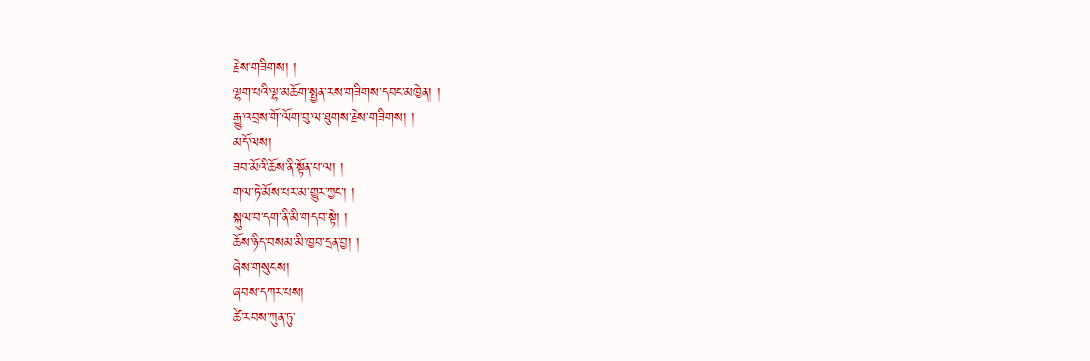རྗེས་གཟིགས། །
ལྷག་པའི་ལྷ་མཆོག་སྤྱན་རས་གཟིགས་དབང་མཁྱེན། །
རྒྱུ་འབྲས་གོ་ལོག་བུ་ལ་ཐུགས་རྗེས་གཟིགས། །
མདོ་ལས།
ཟབ་མོའི་ཆོས་ནི་སྟོན་པ་ལ། །
གལ་ཏེ་མོས་པར་མ་གྱུར་ཀྱང་། །
སྐུལ་བ་དག་ནི་མི་གདབ་སྟེ། །
ཆོས་ཉིད་བསམ་མི་ཁྱབ་དྲན་བྱ། །
ཞེས་གསུངས།
ཞབས་དཀར་པས།
ཚེ་རབས་ཀུན་ཏུ་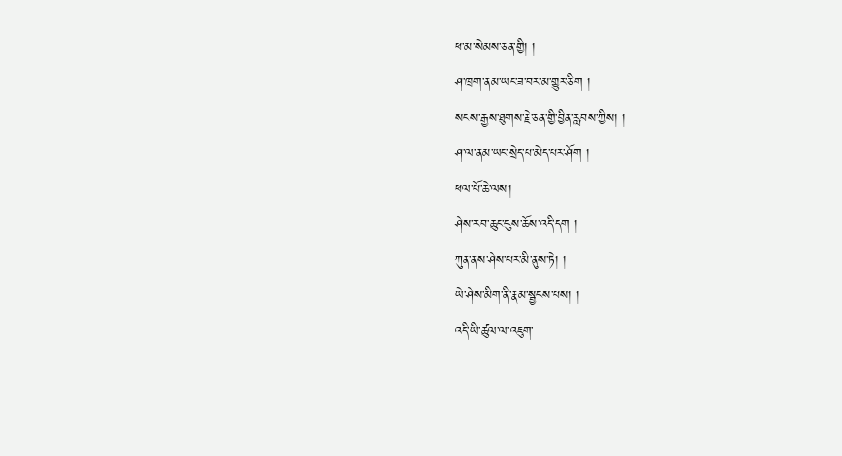ཕ་མ་སེམས་ཅན་གྱི། །
ཤ་ཁྲག་ནམ་ཡང་ཟ་བར་མ་གྱུར་ཅིག །
སངས་རྒྱས་ཐུགས་རྗེ་ཅན་གྱི་བྱིན་རླབས་ཀྱིས། །
ཤ་ལ་ནམ་ཡང་སྲེད་པ་མེད་པར་ཤོག །
ཕལ་པོ་ཆེ་ལས།
ཤེས་རབ་ཆུང་ངུས་ཆོས་འདི་དག །
ཀུན་ནས་ཤེས་པར་མི་ནུས་ཏེ། །
ཡེ་ཤེས་མིག་ནི་རྣམ་སྦྱངས་པས། །
འདི་ཡི་ཚུལ་ལ་འཇུག་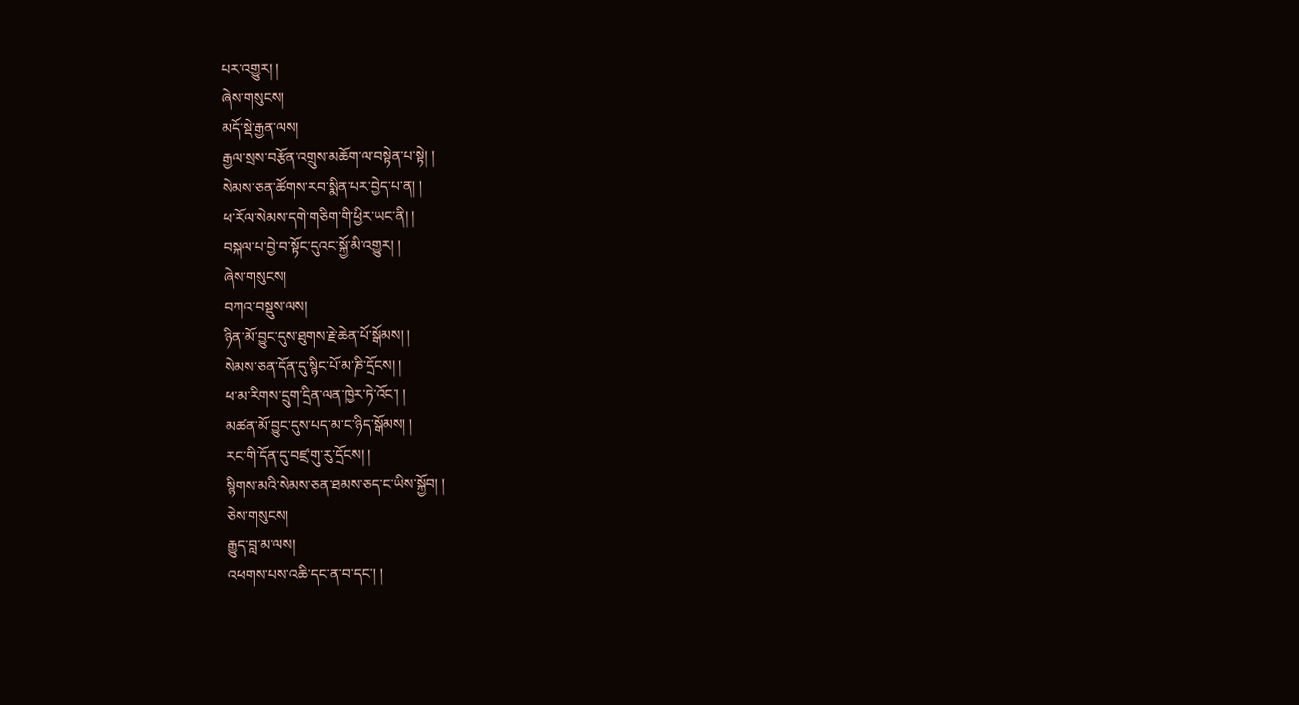པར་འགྱུར། །
ཞེས་གསུངས།
མདོ་སྡེ་རྒྱན་ལས།
རྒྱལ་སྲས་བརྩོན་འགྲུས་མཆོག་ལ་བསྟེན་པ་སྟེ། །
སེམས་ཅན་ཚོགས་རབ་སྨིན་པར་བྱེད་པ་ན། །
ཕ་རོལ་སེམས་དགེ་གཅིག་གི་ཕྱིར་ཡང་ནི། །
བསྐལ་པ་བྱེ་བ་སྟོང་དུའང་སྐྱོ་མི་འགྱུར། །
ཞེས་གསུངས།
བཀའ་བསྡུས་ལས།
ཉིན་མོ་བྱུང་དུས་ཐུགས་རྗེ་ཆེན་པོ་སྒོམས། །
སེམས་ཅན་དོན་དུ་སྙིང་པོ་མ་ཎི་དྲོངས། །
ཕ་མ་རིགས་དྲུག་དྲིན་ལན་ཁྱེར་ཏེ་འོང་། །
མཚན་མོ་བྱུང་དུས་པད་མ་ང་ཉིད་སྒོམས། །
རང་གི་དོན་དུ་བཛྲ་གུ་རུ་དྲོངས། །
སྙིགས་མའི་སེམས་ཅན་ཐམས་ཅད་ང་ཡིས་སྐྱོབ། །
ཅེས་གསུངས།
རྒྱུད་བླ་མ་ལས།
འཕགས་པས་འཆི་དང་ན་བ་དང་། །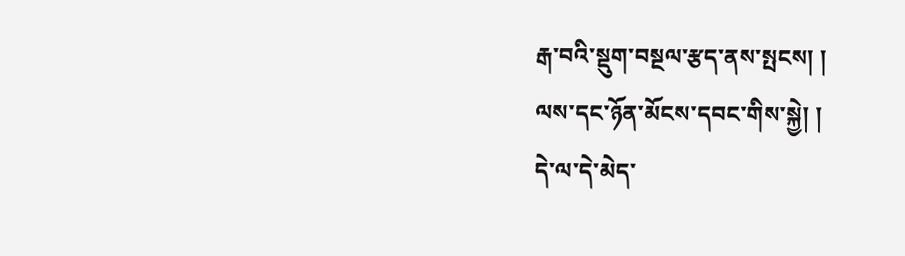རྒ་བའི་སྡུག་བསྔལ་རྩད་ནས་སྤངས། །
ལས་དང་ཉོན་མོངས་དབང་གིས་སྐྱེ། །
དེ་ལ་དེ་མེད་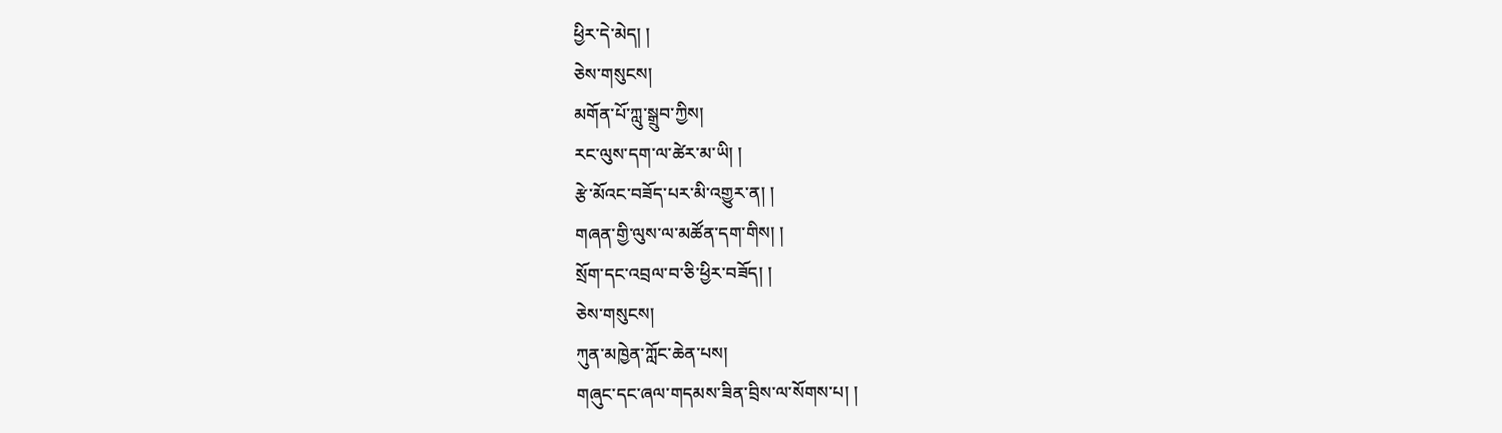ཕྱིར་དེ་མེད། །
ཅེས་གསུངས།
མགོན་པོ་ཀླུ་སྒྲུབ་ཀྱིས།
རང་ལུས་དག་ལ་ཚེར་མ་ཡི། །
རྩེ་མོའང་བཟོད་པར་མི་འགྱུར་ན། །
གཞན་གྱི་ལུས་ལ་མཚོན་དག་གིས། །
སྲོག་དང་འབྲལ་བ་ཅི་ཕྱིར་བཟོད། །
ཅེས་གསུངས།
ཀུན་མཁྱེན་ཀློང་ཆེན་པས།
གཞུང་དང་ཞལ་གདམས་ཟིན་བྲིས་ལ་སོགས་པ། །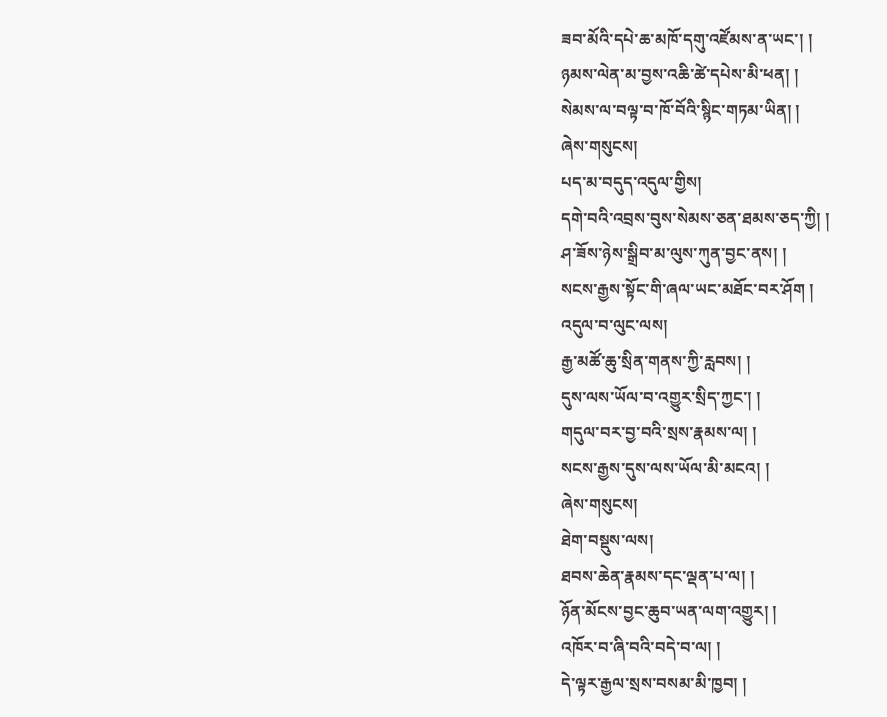ཟབ་མོའི་དཔེ་ཆ་མཁོ་དགུ་འཛོམས་ན་ཡང་། །
ཉམས་ལེན་མ་བྱས་འཆི་ཚེ་དཔེས་མི་ཕན། །
སེམས་ལ་བལྟ་བ་ཁོ་བོའི་སྙིང་གཏམ་ཡིན། །
ཞེས་གསུངས།
པད་མ་བདུད་འདུལ་གྱིས།
དགེ་བའི་འབྲས་བུས་སེམས་ཅན་ཐམས་ཅད་ཀྱི། །
ཤ་ཟོས་ཉེས་སྒྲིབ་མ་ལུས་ཀུན་བྱང་ནས། །
སངས་རྒྱས་སྟོང་གི་ཞལ་ཡང་མཐོང་བར་ཤོག །
འདུལ་བ་ལུང་ལས།
རྒྱ་མཚོ་ཆུ་སྲིན་གནས་ཀྱི་རླབས། །
དུས་ལས་ཡོལ་བ་འགྱུར་སྲིད་ཀྱང་། །
གདུལ་བར་བྱ་བའི་སྲས་རྣམས་ལ། །
སངས་རྒྱས་དུས་ལས་ཡོལ་མི་མངའ། །
ཞེས་གསུངས།
ཐེག་བསྡུས་ལས།
ཐབས་ཆེན་རྣམས་དང་ལྡན་པ་ལ། །
ཉོན་མོངས་བྱང་ཆུབ་ཡན་ལག་འགྱུར། །
འཁོར་བ་ཞི་བའི་བདེ་བ་ལ། །
དེ་ལྟར་རྒྱལ་སྲས་བསམ་མི་ཁྱབ། །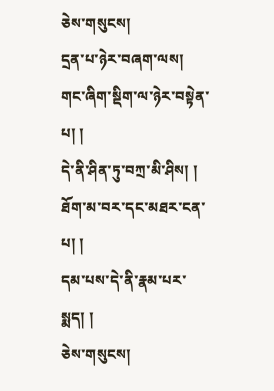ཅེས་གསུངས།
དྲན་པ་ཉེར་བཞག་ལས།
གང་ཞིག་སྡིག་ལ་ཉེར་བསྟེན་པ། །
དེ་ནི་ཤིན་ཏུ་བཀྲ་མི་ཤིས། །
ཐོག་མ་བར་དང་མཐར་ངན་པ། །
དམ་པས་དེ་ནི་རྣམ་པར་སྨད། །
ཅེས་གསུངས།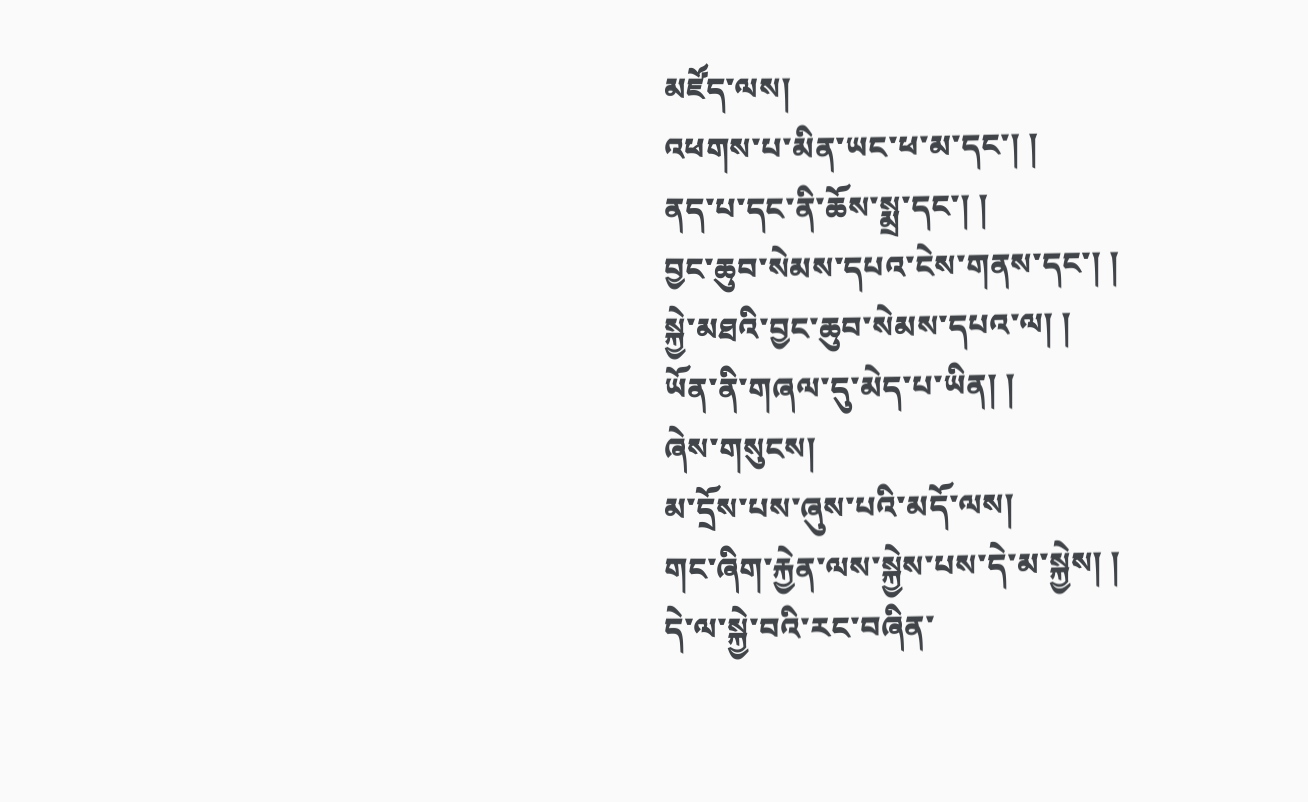མཛོད་ལས།
འཕགས་པ་མིན་ཡང་ཕ་མ་དང་། །
ནད་པ་དང་ནི་ཆོས་སྨྲ་དང་། །
བྱང་ཆུབ་སེམས་དཔའ་ངེས་གནས་དང་། །
སྐྱེ་མཐའི་བྱང་ཆུབ་སེམས་དཔའ་ལ། །
ཡོན་ནི་གཞལ་དུ་མེད་པ་ཡིན། །
ཞེས་གསུངས།
མ་དྲོས་པས་ཞུས་པའི་མདོ་ལས།
གང་ཞིག་རྐྱེན་ལས་སྐྱེས་པས་དེ་མ་སྐྱེས། །
དེ་ལ་སྐྱེ་བའི་རང་བཞིན་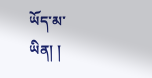ཡོད་མ་ཡིན། །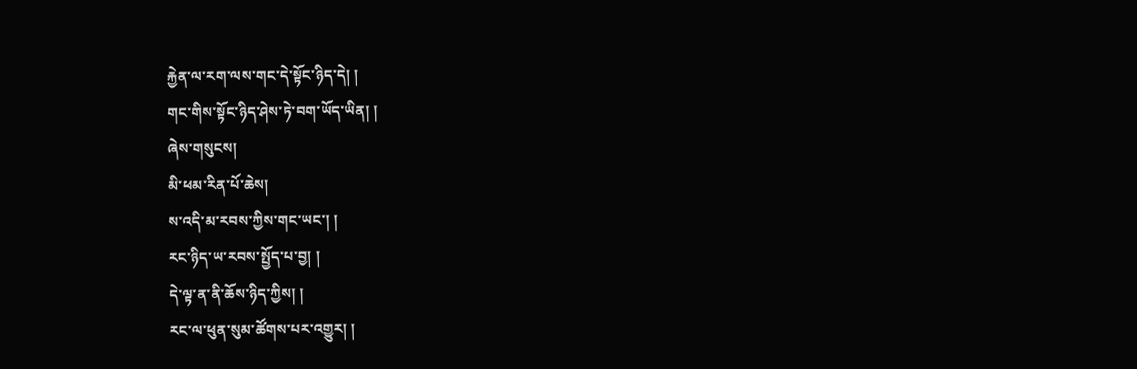རྐྱེན་ལ་རག་ལས་གང་དེ་སྟོང་ཉིད་དེ། །
གང་གིས་སྟོང་ཉིད་ཤེས་ཏེ་བག་ཡོད་ཡིན། །
ཞེས་གསུངས།
མི་ཕམ་རིན་པོ་ཆེས།
ས་འདི་མ་རབས་ཀྱིས་གང་ཡང་། །
རང་ཉིད་ཡ་རབས་སྤྱོད་པ་བྱ། །
དེ་ལྟ་ན་ནི་ཆོས་ཉིད་ཀྱིས། །
རང་ལ་ཕུན་སུམ་ཚོགས་པར་འགྱུར། །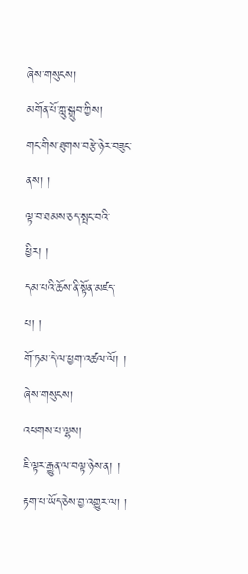ཞེས་གསུངས།
མགོན་པོ་ཀླུ་སྒྲུབ་ཀྱིས།
གང་གིས་ཐུགས་བརྩེ་ཉེར་བཟུང་ནས། །
ལྟ་བ་ཐམས་ཅད་སྤང་བའི་ཕྱིར། །
དམ་པའི་ཆོས་ནི་སྟོན་མཛད་པ། །
གོ་ཏམ་དེ་ལ་ཕྱག་འཚལ་ལོ། །
ཞེས་གསུངས།
འཕགས་པ་ལྷས།
ཇི་ལྟར་རྒྱུན་ལ་བལྟ་ཉེས་ན། །
རྟག་པ་ཡོད་ཅེས་བྱ་འགྱུར་ལ། །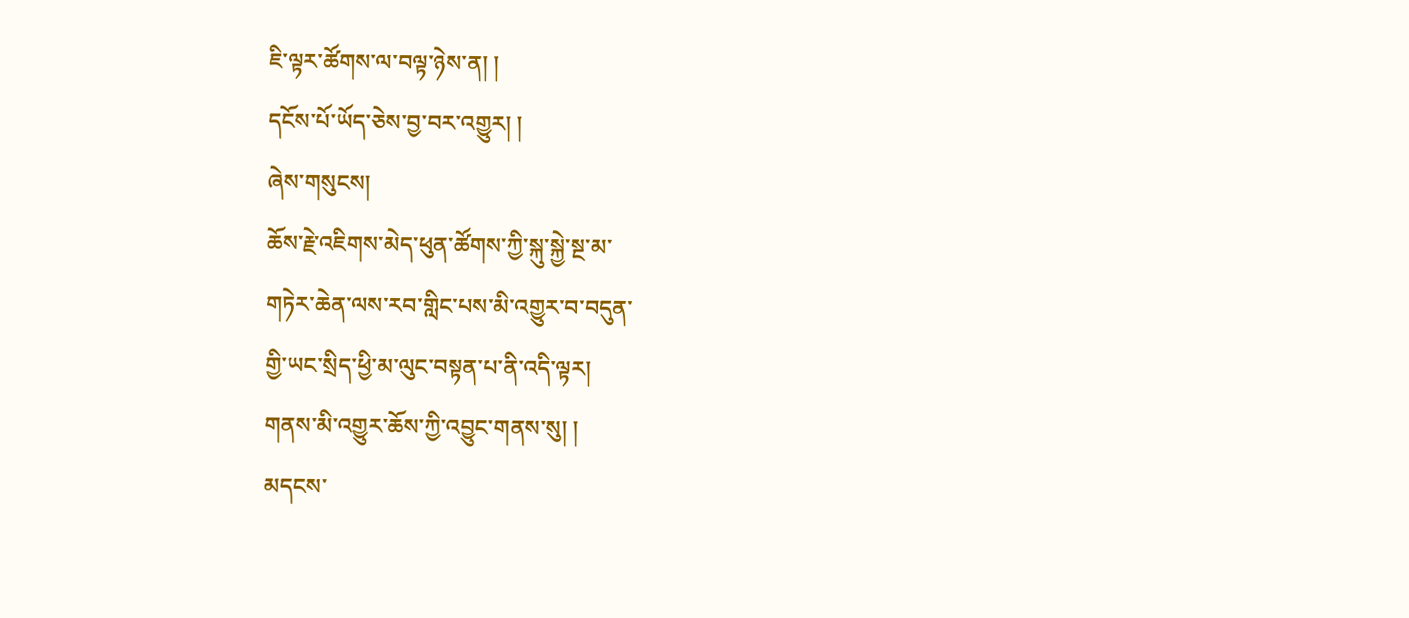ཇི་ལྟར་ཚོགས་ལ་བལྟ་ཉེས་ན། །
དངོས་པོ་ཡོད་ཅེས་བྱ་བར་འགྱུར། །
ཞེས་གསུངས།
ཆོས་རྗེ་འཇིགས་མེད་ཕུན་ཚོགས་ཀྱི་སྐུ་སྐྱེ་སྔ་མ་
གཏེར་ཆེན་ལས་རབ་གླིང་པས་མི་འགྱུར་བ་བདུན་
གྱི་ཡང་སྲིད་ཕྱི་མ་ལུང་བསྟན་པ་ནི་འདི་ལྟར།
གནས་མི་འགྱུར་ཆོས་ཀྱི་འབྱུང་གནས་སུ། །
མདངས་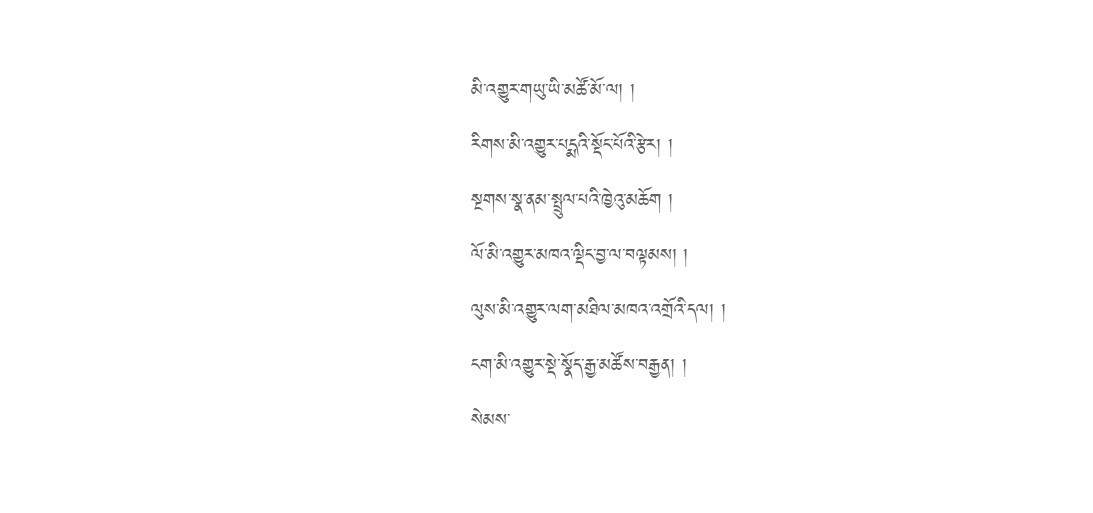མི་འགྱུར་གཡུ་ཡི་མཚོ་མོ་ལ། །
རིགས་མི་འགྱུར་པདྨའི་སྡོང་པོའི་རྩེར། །
སྔགས་སྣ་ནམ་སྤྲུལ་པའི་ཁྱེའུ་མཆོག །
ལོ་མི་འགྱུར་མཁའ་ལྡིང་བྱ་ལ་བལྟམས། །
ལུས་མི་འགྱུར་ལག་མཐིལ་མཁའ་འགྲོའི་དལ། །
ངག་མི་འགྱུར་སྡེ་སྣོད་རྒྱ་མཚོས་བརྒྱན། །
སེམས་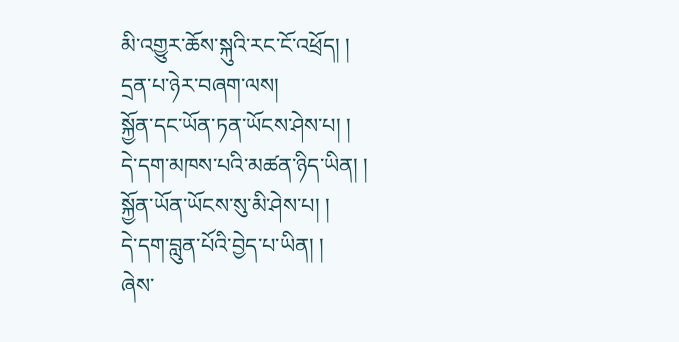མི་འགྱུར་ཆོས་སྐུའི་རང་ངོ་འཕྲོད། །
དྲན་པ་ཉེར་བཞག་ལས།
སྐྱོན་དང་ཡོན་ཏན་ཡོངས་ཤེས་པ། །
དེ་དག་མཁས་པའི་མཚན་ཉིད་ཡིན། །
སྐྱོན་ཡོན་ཡོངས་སུ་མི་ཤེས་པ། །
དེ་དག་བླུན་པོའི་བྱེད་པ་ཡིན། །
ཞེས་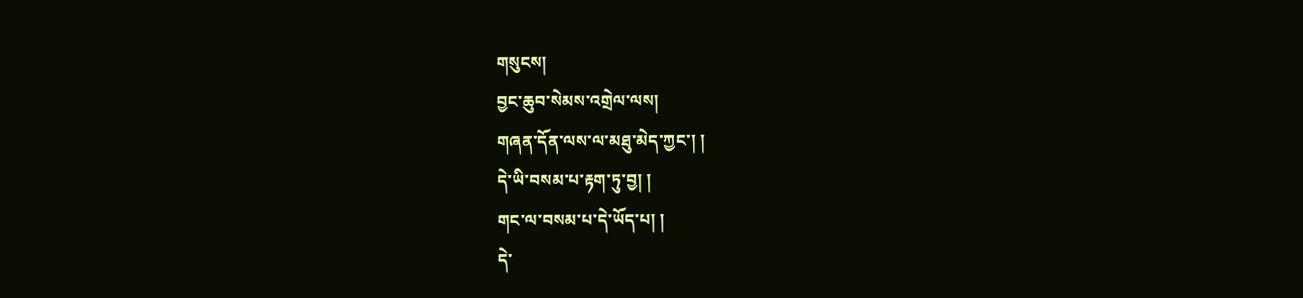གསུངས།
བྱང་ཆུབ་སེམས་འགྲེལ་ལས།
གཞན་དོན་ལས་ལ་མཐུ་མེད་ཀྱང་། །
དེ་ཡི་བསམ་པ་རྟག་ཏུ་བྱ། །
གང་ལ་བསམ་པ་དེ་ཡོད་པ། །
དེ་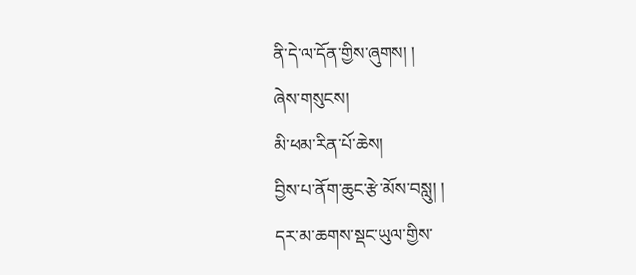ནི་དེ་ལ་དོན་གྱིས་ཞུགས། །
ཞེས་གསུངས།
མི་ཕམ་རིན་པོ་ཆེས།
བྱིས་པ་ནོག་ཆུང་རྩེ་མོས་བསླུ། །
དར་མ་ཆགས་སྡང་ཡུལ་གྱིས་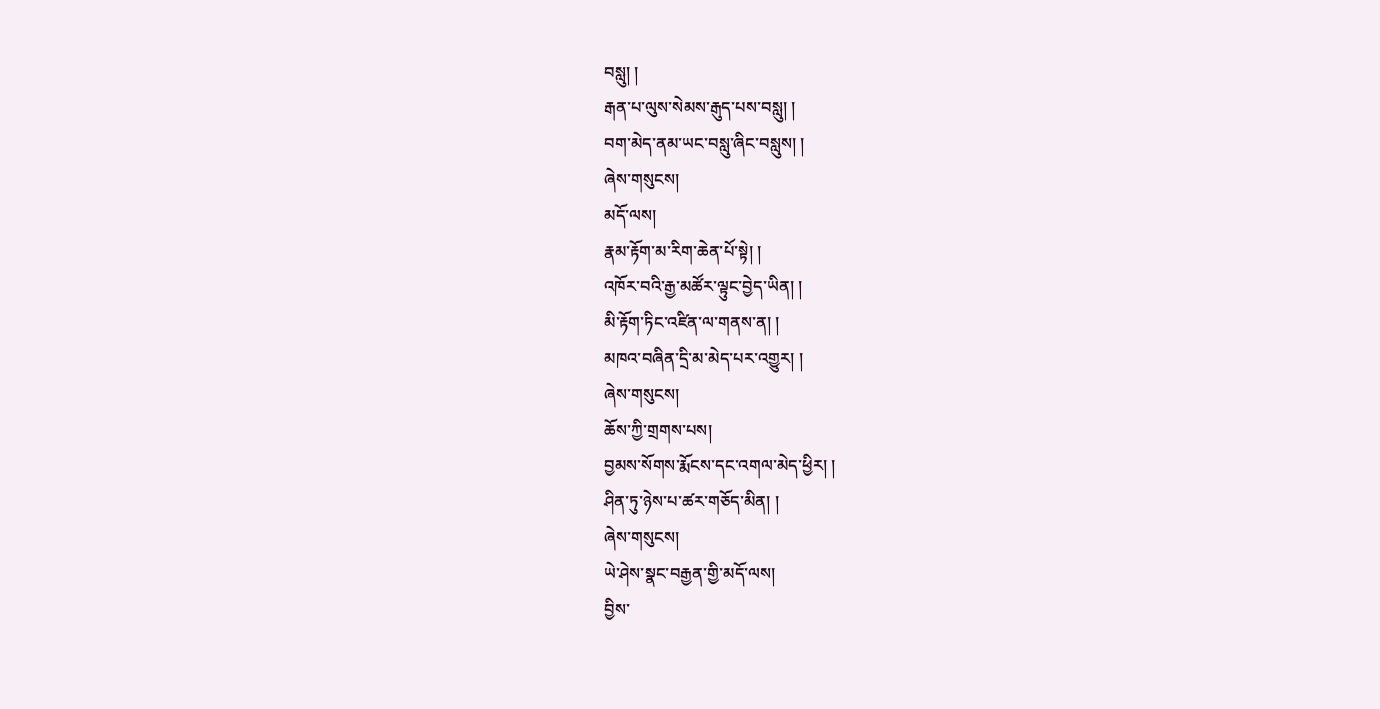བསླུ། །
རྒན་པ་ལུས་སེམས་རྒུད་པས་བསླུ། །
བག་མེད་ནམ་ཡང་བསླུ་ཞིང་བསླུས། །
ཞེས་གསུངས།
མདོ་ལས།
རྣམ་རྟོག་མ་རིག་ཆེན་པོ་སྟེ། །
འཁོར་བའི་རྒྱ་མཚོར་ལྟུང་བྱེད་ཡིན། །
མི་རྟོག་ཏིང་འཛིན་ལ་གནས་ན། །
མཁའ་བཞིན་དྲི་མ་མེད་པར་འགྱུར། །
ཞེས་གསུངས།
ཆོས་ཀྱི་གྲགས་པས།
བྱམས་སོགས་རྨོངས་དང་འགལ་མེད་ཕྱིར། །
ཤིན་ཏུ་ཉེས་པ་ཚར་གཅོད་མིན། །
ཞེས་གསུངས།
ཡེ་ཤེས་སྣང་བརྒྱན་གྱི་མདོ་ལས།
བྱིས་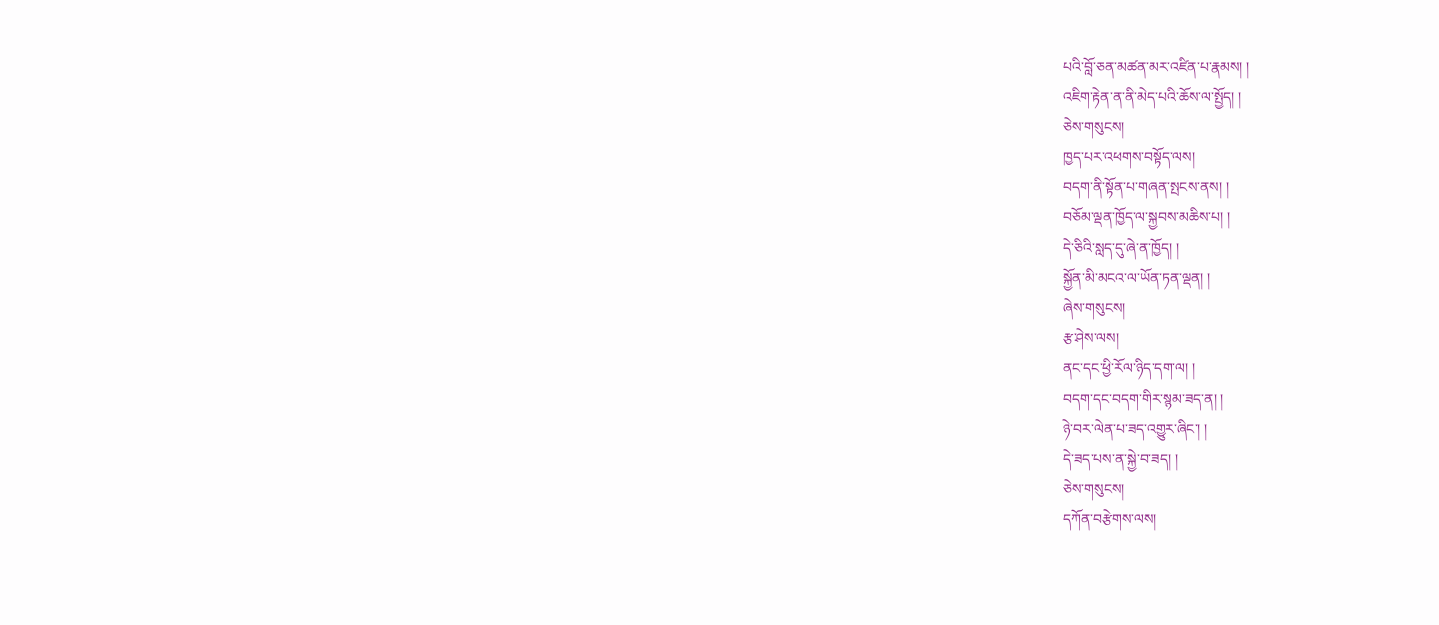པའི་བློ་ཅན་མཚན་མར་འཛིན་པ་རྣམས། །
འཇིག་རྟེན་ན་ནི་མེད་པའི་ཆོས་ལ་སྤྱོད། །
ཅེས་གསུངས།
ཁྱད་པར་འཕགས་བསྟོད་ལས།
བདག་ནི་སྟོན་པ་གཞན་སྤངས་ནས། །
བཅོམ་ལྡན་ཁྱོད་ལ་སྐྱབས་མཆིས་པ། །
དེ་ཅིའི་སླད་དུ་ཞེ་ན་ཁྱོད། །
སྐྱོན་མི་མངའ་ལ་ཡོན་ཏན་ལྡན། །
ཞེས་གསུངས།
རྩ་ཤེས་ལས།
ནང་དང་ཕྱི་རོལ་ཉིད་དག་ལ། །
བདག་དང་བདག་གིར་སྙམ་ཟད་ན། །
ཉེ་བར་ལེན་པ་ཟད་འགྱུར་ཞིང་། །
དེ་ཟད་པས་ན་སྐྱེ་བ་ཟད། །
ཅེས་གསུངས།
དཀོན་བརྩེགས་ལས།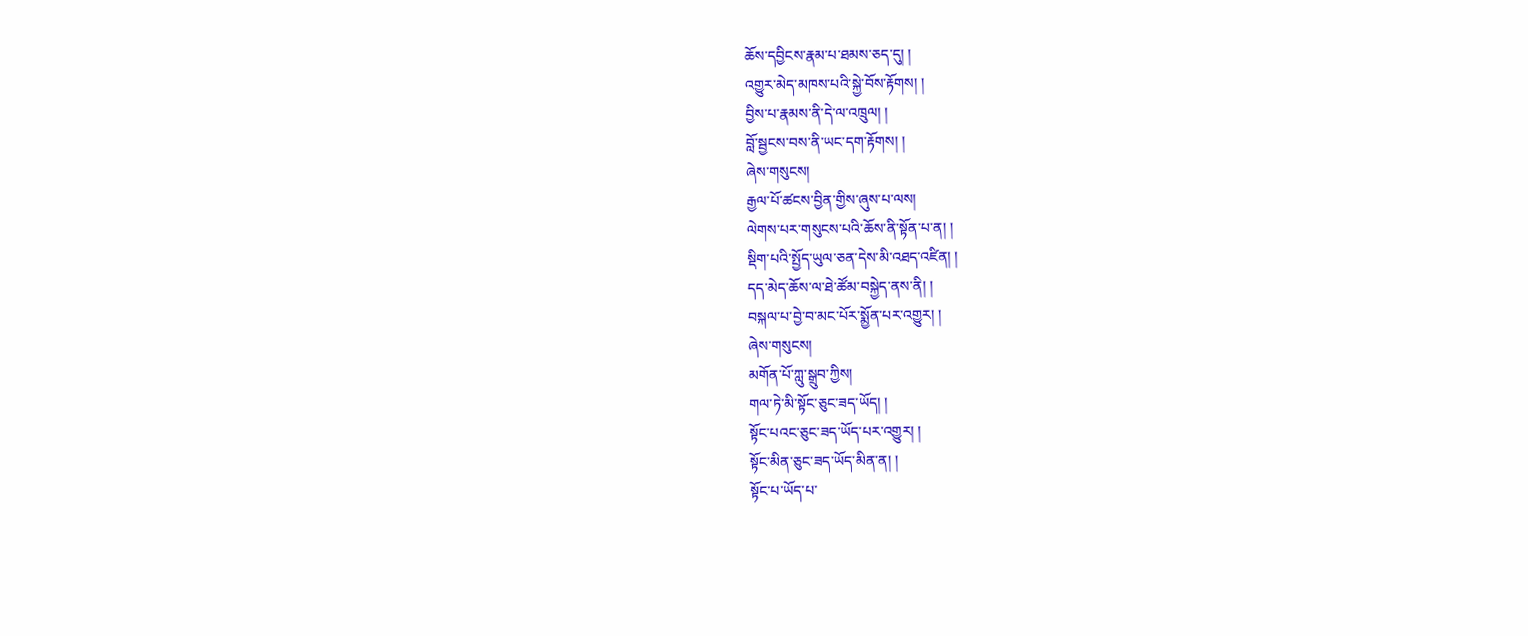ཆོས་དབྱིངས་རྣམ་པ་ཐམས་ཅད་དུ། །
འགྱུར་མེད་མཁས་པའི་སྐྱེ་བོས་རྟོགས། །
བྱིས་པ་རྣམས་ནི་དེ་ལ་འཁྲུལ། །
བློ་སྦྱངས་བས་ནི་ཡང་དག་རྟོགས། །
ཞེས་གསུངས།
རྒྱལ་པོ་ཚངས་བྱིན་གྱིས་ཞུས་པ་ལས།
ལེགས་པར་གསུངས་པའི་ཆོས་ནི་སྟོན་པ་ན། །
སྡིག་པའི་སྤྱོད་ཡུལ་ཅན་དེས་མི་འཐད་འཛིན། །
དད་མེད་ཆོས་ལ་ཐེ་ཚོམ་བསྐྱེད་ནས་ནི། །
བསྐལ་པ་བྱེ་བ་མང་པོར་སྨྱོན་པར་འགྱུར། །
ཞེས་གསུངས།
མགོན་པོ་ཀླུ་སྒྲུབ་ཀྱིས།
གལ་ཏེ་མི་སྟོང་ཅུང་ཟད་ཡོད། །
སྟོང་པའང་ཅུང་ཟད་ཡོད་པར་འགྱུར། །
སྟོང་མིན་ཅུང་ཟད་ཡོད་མིན་ན། །
སྟོང་པ་ཡོད་པ་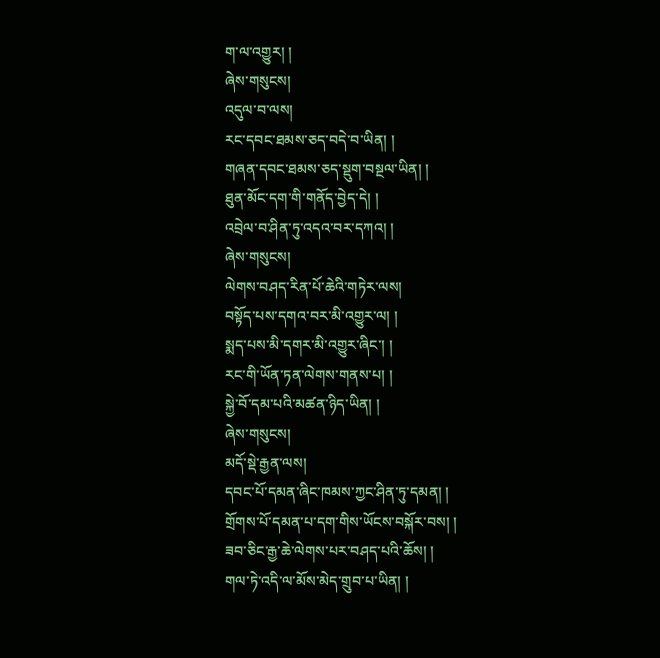ག་ལ་འགྱུར། །
ཞེས་གསུངས།
འདུལ་བ་ལས།
རང་དབང་ཐམས་ཅད་བདེ་བ་ཡིན། །
གཞན་དབང་ཐམས་ཅད་སྡུག་བསྔལ་ཡིན། །
ཐུན་མོང་དག་གི་གནོད་བྱེད་དེ། །
འབྲེལ་བ་ཤིན་ཏུ་འདའ་བར་དཀའ། །
ཞེས་གསུངས།
ལེགས་བཤད་རིན་པོ་ཆེའི་གཏེར་ལས།
བསྟོད་པས་དགའ་བར་མི་འགྱུར་ལ། །
སྨད་པས་མི་དགར་མི་འགྱུར་ཞིང་། །
རང་གི་ཡོན་ཏན་ལེགས་གནས་པ། །
སྐྱེ་བོ་དམ་པའི་མཚན་ཉིད་ཡིན། །
ཞེས་གསུངས།
མདོ་སྡེ་རྒྱན་ལས།
དབང་པོ་དམན་ཞིང་ཁམས་ཀྱང་ཤིན་ཏུ་དམན། །
གྲོགས་པོ་དམན་པ་དག་གིས་ཡོངས་བསྐོར་བས། །
ཟབ་ཅིང་རྒྱ་ཆེ་ལེགས་པར་བཤད་པའི་ཆོས། །
གལ་ཏེ་འདི་ལ་མོས་མེད་གྲུབ་པ་ཡིན། །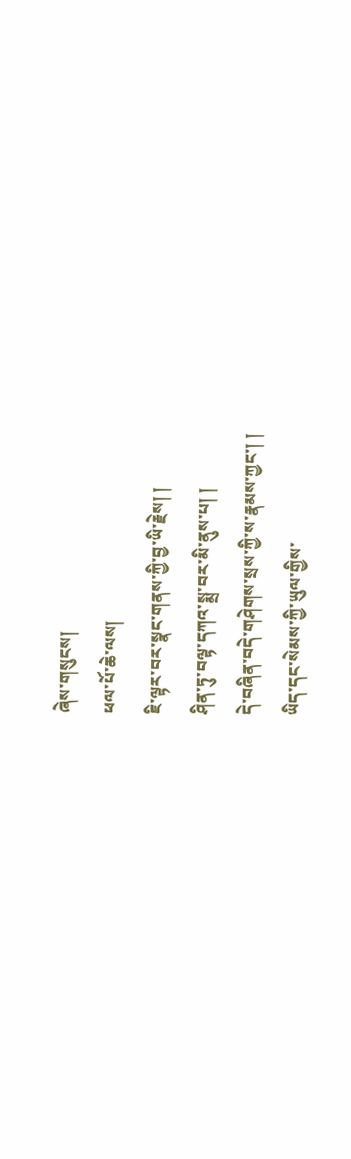ཞེས་གསུངས།
ཕལ་པོ་ཆེ་ལས།
ཇི་ལྟར་བར་སྣང་གནས་ཀྱི་བྱ་ཡི་རྗེས། །
ཤིན་ཏུ་བལྟ་དཀའ་སྨྲ་བར་མི་ནུས་པ། །
དེ་བཞིན་བདེ་གཤེགས་སྲས་ཀྱི་ས་རྣམས་ཀྱང་། །
ཡིད་དང་སེམས་ཀྱི་ཡུལ་གྱིས་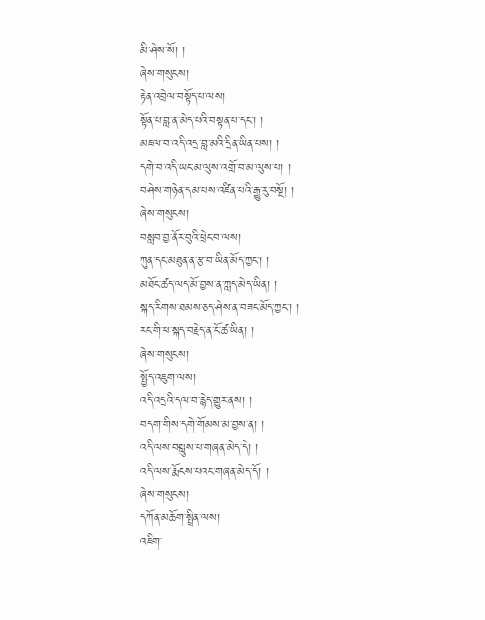མི་ཤེས་སོ། །
ཞེས་གསུངས།
རྟེན་འབྲེལ་བསྟོད་པ་ལས།
སྟོན་པ་བླ་ན་མེད་པའི་བསྟན་པ་དང་། །
མཇལ་བ་འདི་འདྲ་བླ་མའི་དྲིན་ཡིན་པས། །
དགེ་བ་འདི་ཡང་མ་ལུས་འགྲོ་བ་མ་ལུས་པ། །
བཤེས་གཉེན་དམ་པས་འཛིན་པའི་རྒྱུ་རུ་བསྔོ། །
ཞེས་གསུངས།
བསླབ་བྱ་ནོར་བུའི་ཕྲེང་བ་ལས།
ཀུན་དང་མཐུན་ན་རྩ་བ་ཡིན་མོད་ཀྱང་། །
མཐོང་ཚད་ལད་མོ་བྱས་ན་ཀླད་མེད་ཡིན། །
སྐད་རིགས་ཐམས་ཅད་ཤེས་ན་བཟང་མོད་ཀྱང་། །
རང་གི་ཕ་སྐད་བརྗེད་ན་ངོ་ཚ་ཡིན། །
ཞེས་གསུངས།
སྤྱོད་འཇུག་ལས།
འདི་འདྲའི་དལ་བ་རྙེད་གྱུར་ནས། །
བདག་གིས་དགེ་གོམས་མ་བྱས་ན། །
འདི་ལས་བསླུས་པ་གཞན་མེད་དེ། །
འདི་ལས་རྨོངས་པའང་གཞན་མེད་དོ། །
ཞེས་གསུངས།
དཀོན་མཆོག་སྤྲིན་ལས།
འཇིག་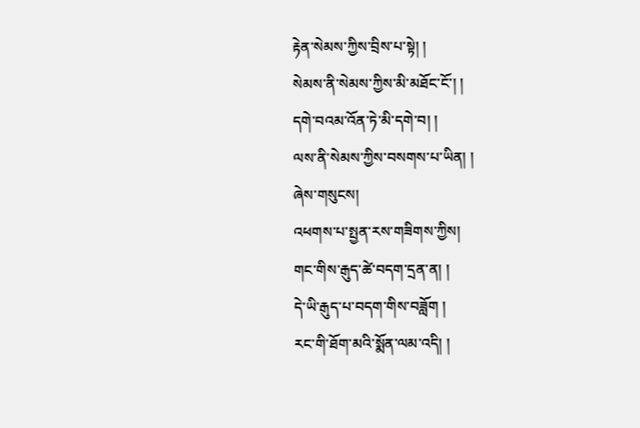རྟེན་སེམས་ཀྱིས་བྲིས་པ་སྟེ། །
སེམས་ནི་སེམས་ཀྱིས་མི་མཐོང་ངོ་། །
དགེ་བའམ་འོན་ཏེ་མི་དགེ་བ། །
ལས་ནི་སེམས་ཀྱིས་བསགས་པ་ཡིན། །
ཞེས་གསུངས།
འཕགས་པ་སྤྱན་རས་གཟིགས་ཀྱིས།
གང་གིས་རྒུད་ཚེ་བདག་དྲན་ན། །
དེ་ཡི་རྒུད་པ་བདག་གིས་བཟློག །
རང་གི་ཐོག་མའི་སྨོན་ལམ་འདི། །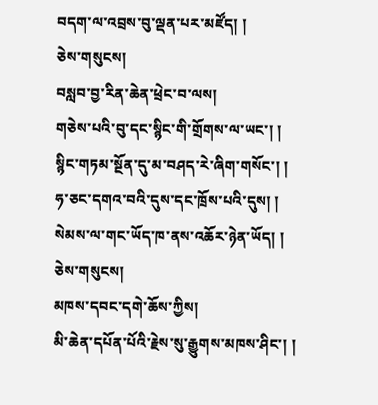བདག་ལ་འབྲས་བུ་ལྡན་པར་མཛོད། །
ཅེས་གསུངས།
བསླབ་བྱ་རིན་ཆེན་ཕྲེང་བ་ལས།
གཅེས་པའི་བུ་དང་སྙིང་གི་གྲོགས་ལ་ཡང་། །
སྙིང་གཏམ་སྔོན་དུ་མ་བཤད་རེ་ཞིག་གསོང་། །
ཧ་ཅང་དགའ་བའི་དུས་དང་ཁྲོས་པའི་དུས། །
སེམས་ལ་གང་ཡོད་ཁ་ནས་འཆོར་ཉེན་ཡོད། །
ཅེས་གསུངས།
མཁས་དབང་དགེ་ཆོས་ཀྱིས།
མི་ཆེན་དཔོན་པོའི་རྗེས་སུ་རྒྱུགས་མཁས་ཤིང་། །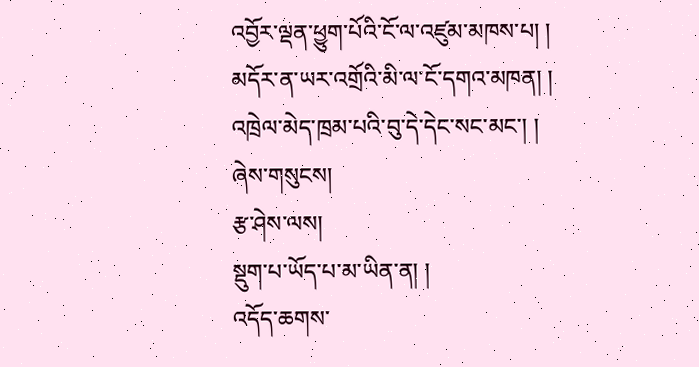འབྱོར་ལྡན་ཕྱུག་པོའི་ངོ་ལ་འཛུམ་མཁས་པ། །
མདོར་ན་ཡར་འགྲོའི་མི་ལ་ངོ་དགའ་མཁན། །
འཁྲེལ་མེད་ཁྲམ་པའི་བུ་དེ་དེང་སང་མང་། །
ཞེས་གསུངས།
རྩ་ཤེས་ལས།
སྡུག་པ་ཡོད་པ་མ་ཡིན་ན། །
འདོད་ཆགས་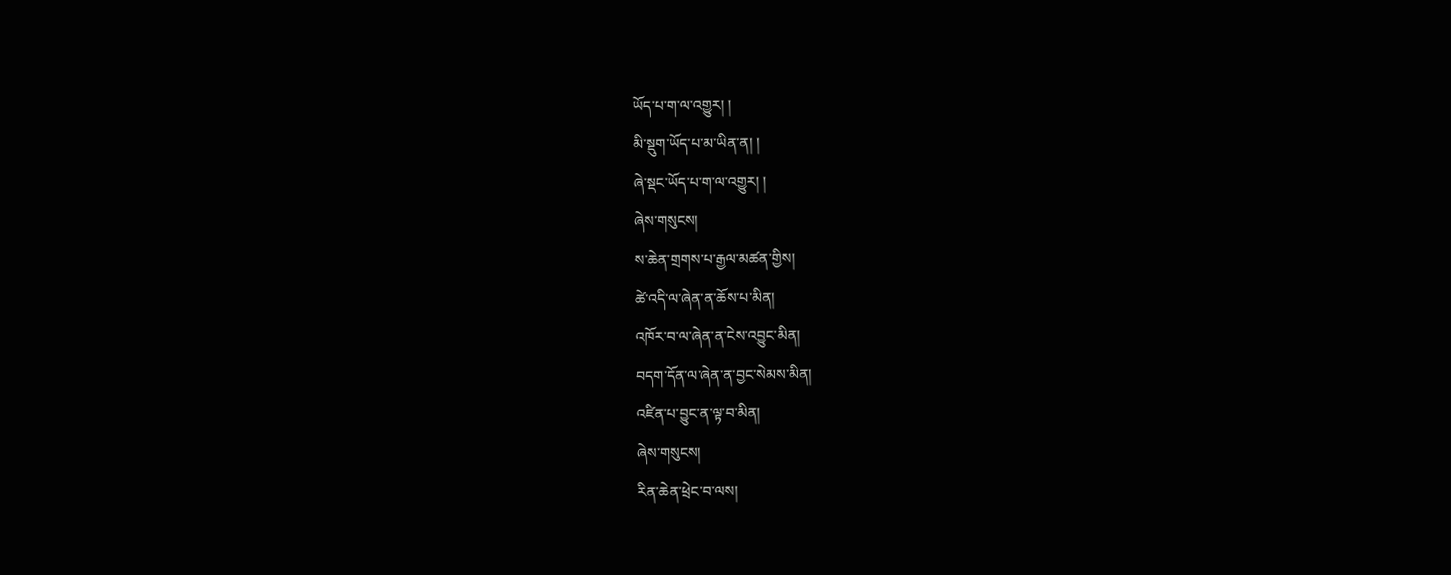ཡོད་པ་ག་ལ་འགྱུར། །
མི་སྡུག་ཡོད་པ་མ་ཡིན་ན། །
ཞེ་སྡང་ཡོད་པ་ག་ལ་འགྱུར། །
ཞེས་གསུངས།
ས་ཆེན་གྲགས་པ་རྒྱལ་མཚན་གྱིས།
ཚེ་འདི་ལ་ཞེན་ན་ཆོས་པ་མིན།
འཁོར་བ་ལ་ཞེན་ན་ངེས་འབྱུང་མིན།
བདག་དོན་ལ་ཞེན་ན་བྱང་སེམས་མིན།
འཛིན་པ་བྱུང་ན་ལྟ་བ་མིན།
ཞེས་གསུངས།
རིན་ཆེན་ཕྲེང་བ་ལས།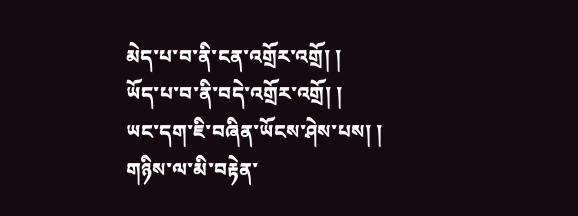མེད་པ་བ་ནི་ངན་འགྲོར་འགྲོ། །
ཡོད་པ་བ་ནི་བདེ་འགྲོར་འགྲོ། །
ཡང་དག་ཇི་བཞིན་ཡོངས་ཤེས་པས། །
གཉིས་ལ་མི་བརྟེན་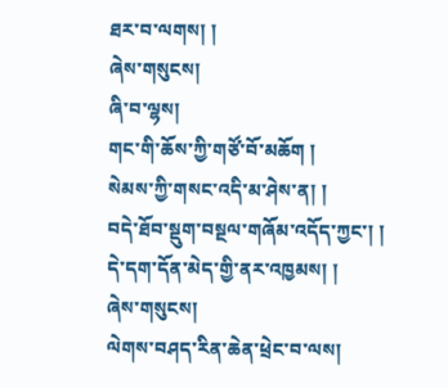ཐར་བ་ལགས། །
ཞེས་གསུངས།
ཞི་བ་ལྷས།
གང་གི་ཆོས་ཀྱི་གཙོ་བོ་མཆོག །
སེམས་ཀྱི་གསང་འདི་མ་ཤེས་ན། །
བདེ་ཐོབ་སྡུག་བསྔལ་གཞོམ་འདོད་ཀྱང་། །
དེ་དག་དོན་མེད་གྱི་ནར་འཁྱམས། །
ཞེས་གསུངས།
ལེགས་བཤད་རིན་ཆེན་ཕྲེང་བ་ལས།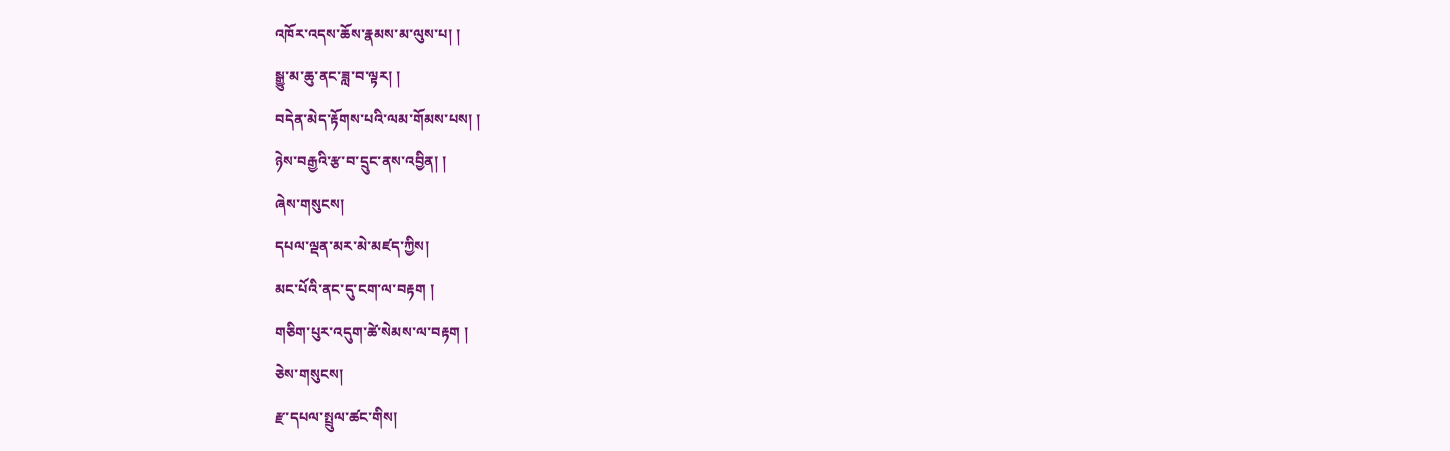འཁོར་འདས་ཆོས་རྣམས་མ་ལུས་པ། །
སྒྱུ་མ་ཆུ་ནང་ཟླ་བ་ལྟར། །
བདེན་མེད་རྟོགས་པའི་ལམ་གོམས་པས། །
ཉེས་བརྒྱའི་རྩ་བ་དྲུང་ནས་འབྱིན། །
ཞེས་གསུངས།
དཔལ་ལྡན་མར་མེ་མཛད་ཀྱིས།
མང་པོའི་ནང་དུ་ངག་ལ་བརྟག །
གཅིག་པུར་འདུག་ཚེ་སེམས་ལ་བརྟག །
ཅེས་གསུངས།
རྫ་དཔལ་སྤྲུལ་ཚང་གིས།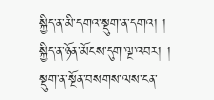སྐྱིད་ན་མི་དགའ་སྡུག་ན་དགའ། །
སྐྱིད་ན་ཉོན་མོངས་དུག་ལྔ་འབར། །
སྡུག་ན་སྔོན་བསགས་ལས་ངན་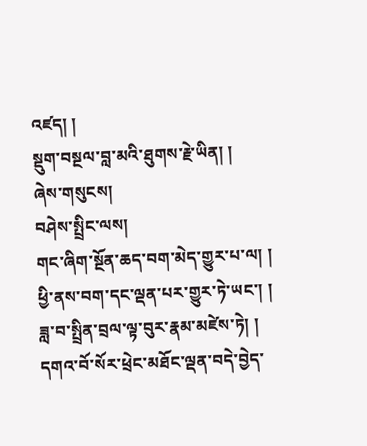འཛད། །
སྡུག་བསྔལ་བླ་མའི་ཐུགས་རྗེ་ཡིན། །
ཞེས་གསུངས།
བཤེས་སྤྲིང་ལས།
གང་ཞིག་སྔོན་ཆད་བག་མེད་གྱུར་པ་ལ། །
ཕྱི་ནས་བག་དང་ལྡན་པར་གྱུར་ཏེ་ཡང་། །
ཟླ་བ་སྤྲིན་བྲལ་ལྟ་བུར་རྣམ་མཛེས་ཏེ། །
དགའ་བོ་སོར་ཕྲེང་མཐོང་ལྡན་བདེ་བྱེད་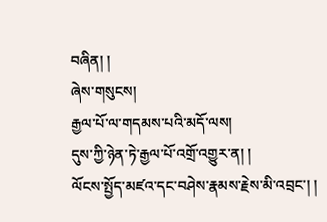བཞིན། །
ཞེས་གསུངས།
རྒྱལ་པོ་ལ་གདམས་པའི་མདོ་ལས།
དུས་ཀྱི་ཉེན་ཏེ་རྒྱལ་པོ་འགྲོ་འགྱུར་ན། །
ལོངས་སྤྱོད་མཛའ་དང་བཤེས་རྣམས་རྗེས་མི་འབྲང་། །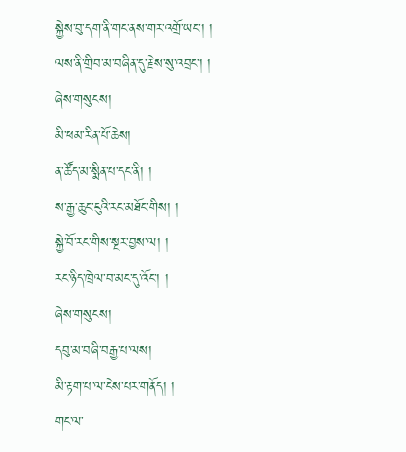སྐྱེས་བུ་དག་ནི་གང་ནས་གར་འགྲོ་ཡང་། །
ལས་ནི་གྲིབ་མ་བཞིན་དུ་རྗེས་སུ་འབྲང་། །
ཞེས་གསུངས།
མི་ཕམ་རིན་པོ་ཆེས།
ན་ཚོད་མ་སྨིན་པ་དང་ནི། །
ས་རྒྱ་ཆུང་ངུའི་རང་མཐོང་གིས། །
སྐྱེ་བོ་རང་གིས་སྔར་བྱས་ལ། །
རང་ཉིད་ཁྲེལ་བ་མང་དུ་འོང་། །
ཞེས་གསུངས།
དབུ་མ་བཞི་བརྒྱ་པ་ལས།
མི་རྟག་པ་ལ་ངེས་པར་གནོད། །
གང་ལ་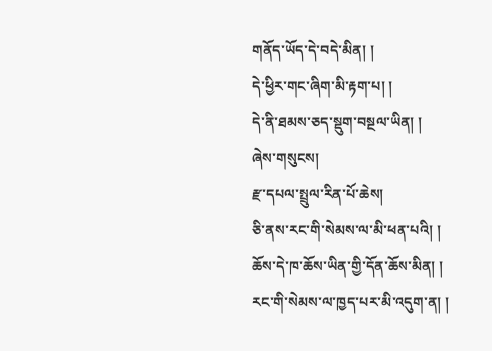གནོད་ཡོད་དེ་བདེ་མིན། །
དེ་ཕྱིར་གང་ཞིག་མི་རྟག་པ། །
དེ་ནི་ཐམས་ཅད་སྡུག་བསྔལ་ཡིན། །
ཞེས་གསུངས།
རྫ་དཔལ་སྤྲུལ་རིན་པོ་ཆེས།
ཅི་ནས་རང་གི་སེམས་ལ་མི་ཕན་པའི། །
ཆོས་དེ་ཁ་ཆོས་ཡིན་གྱི་དོན་ཆོས་མིན། །
རང་གི་སེམས་ལ་ཁྱད་པར་མི་འདུག་ན། །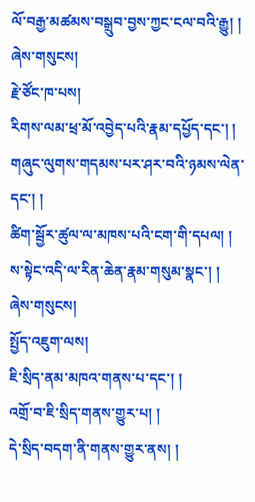ལོ་བརྒྱ་མཚམས་བསྒྲུབ་བྱས་ཀྱང་ངལ་བའི་རྒྱུ། །
ཞེས་གསུངས།
རྗེ་ཙོང་ཁ་པས།
རིགས་ལམ་ཕྲ་མོ་འབྱེད་པའི་རྣམ་དཔྱོད་དང་། །
གཞུང་ལུགས་གདམས་པར་ཤར་བའི་ཉམས་ལེན་དང་། །
ཚིག་སྦྱོར་ཚུལ་ལ་མཁས་པའི་ངག་གི་དཔལ། །
ས་སྟེང་འདི་ལ་རིན་ཆེན་རྣམ་གསུམ་སྣང་། །
ཞེས་གསུངས།
སྤྱོད་འཇུག་ལས།
ཇི་སྲིད་ནམ་མཁའ་གནས་པ་དང་། །
འགྲོ་བ་ཇི་སྲིད་གནས་གྱུར་པ། །
དེ་སྲིད་བདག་ནི་གནས་གྱུར་ནས། །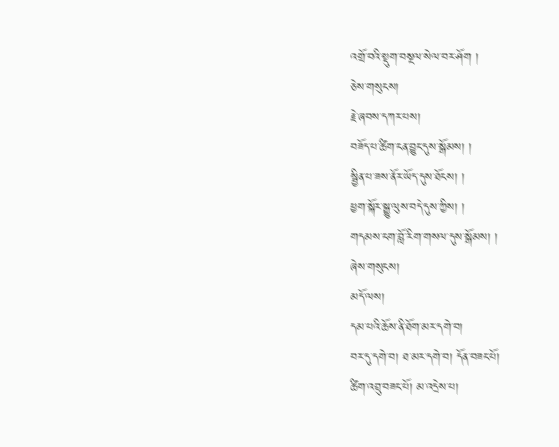འགྲོ་བའི་སྡུག་བསྔལ་སེལ་བར་ཤོག །
ཅེས་གསུངས།
རྗེ་ཞབས་དཀར་པས།
བཟོད་པ་ཚིག་ངན་བྱུང་དུས་སྒོམས། །
སྦྱིན་པ་ཟས་ནོར་ཡོད་དུས་ཐོངས། །
ཕྱག་སྐོར་སྒྱུ་ལུས་བདེ་དུས་ཀྱིས། །
གདམས་ངག་བློ་རིག་གསལ་དུས་སྒོམས། །
ཞེས་གསུངས།
མདོ་ལས།
དམ་པའི་ཆོས་ནི་ཐོག་མར་དགེ་བ།
བར་དུ་དགེ་བ། ཐ་མར་དགེ་བ། དོན་བཟང་པོ།
ཚིག་འབྲུ་བཟང་པོ། མ་འདྲེས་པ།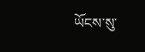ཡོངས་སུ་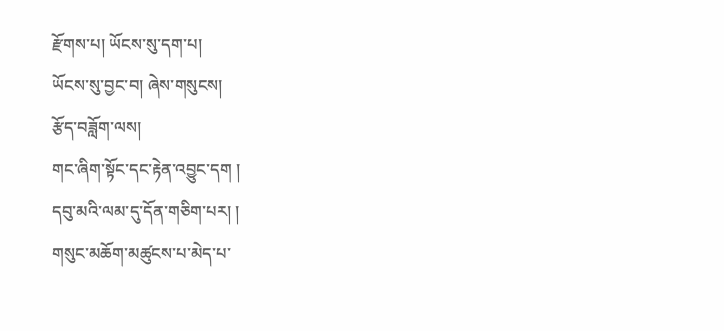རྫོགས་པ། ཡོངས་སུ་དག་པ།
ཡོངས་སུ་བྱང་བ། ཞེས་གསུངས།
རྩོད་བཟློག་ལས།
གང་ཞིག་སྟོང་དང་རྟེན་འབྱུང་དག །
དབུ་མའི་ལམ་དུ་དོན་གཅིག་པར། །
གསུང་མཆོག་མཚུངས་པ་མེད་པ་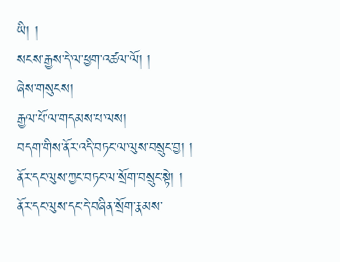ཡི། །
སངས་རྒྱས་དེ་ལ་ཕྱག་འཚལ་ལོ། །
ཞེས་གསུངས།
རྒྱལ་པོ་ལ་གདམས་པ་ལས།
བདག་གིས་ནོར་འདི་བཏང་ལ་ལུས་བསྲུང་བྱ། །
ནོར་དང་ལུས་ཀྱང་བཏང་ལ་སྲོག་བསྲུང་སྟེ། །
ནོར་དང་ལུས་དང་དེ་བཞིན་སྲོག་རྣམས་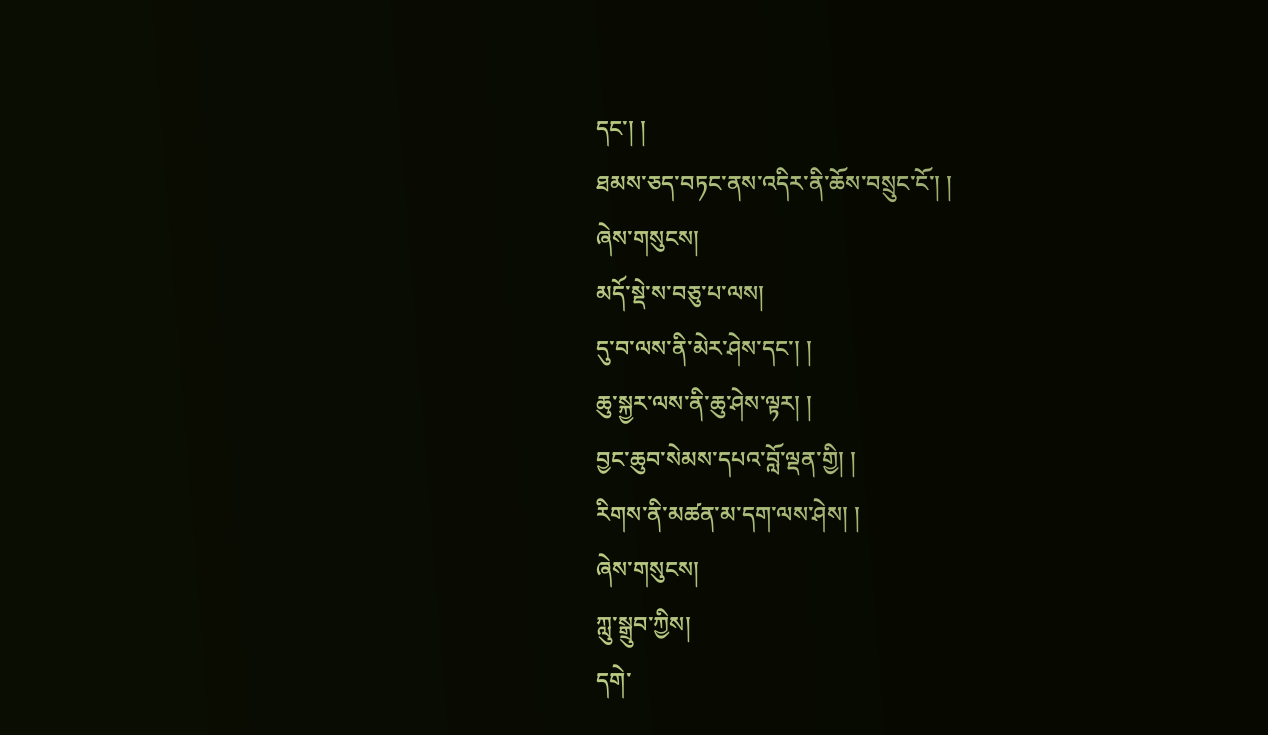དང་། །
ཐམས་ཅད་བཏང་ནས་འདིར་ནི་ཆོས་བསྲུང་ངོ་། །
ཞེས་གསུངས།
མདོ་སྡེ་ས་བཅུ་པ་ལས།
དུ་བ་ལས་ནི་མེར་ཤེས་དང་། །
ཆུ་སྐྱར་ལས་ནི་ཆུ་ཤེས་ལྟར། །
བྱང་ཆུབ་སེམས་དཔའ་བློ་ལྡན་གྱི། །
རིགས་ནི་མཚན་མ་དག་ལས་ཤེས། །
ཞེས་གསུངས།
ཀླུ་སྒྲུབ་ཀྱིས།
དགེ་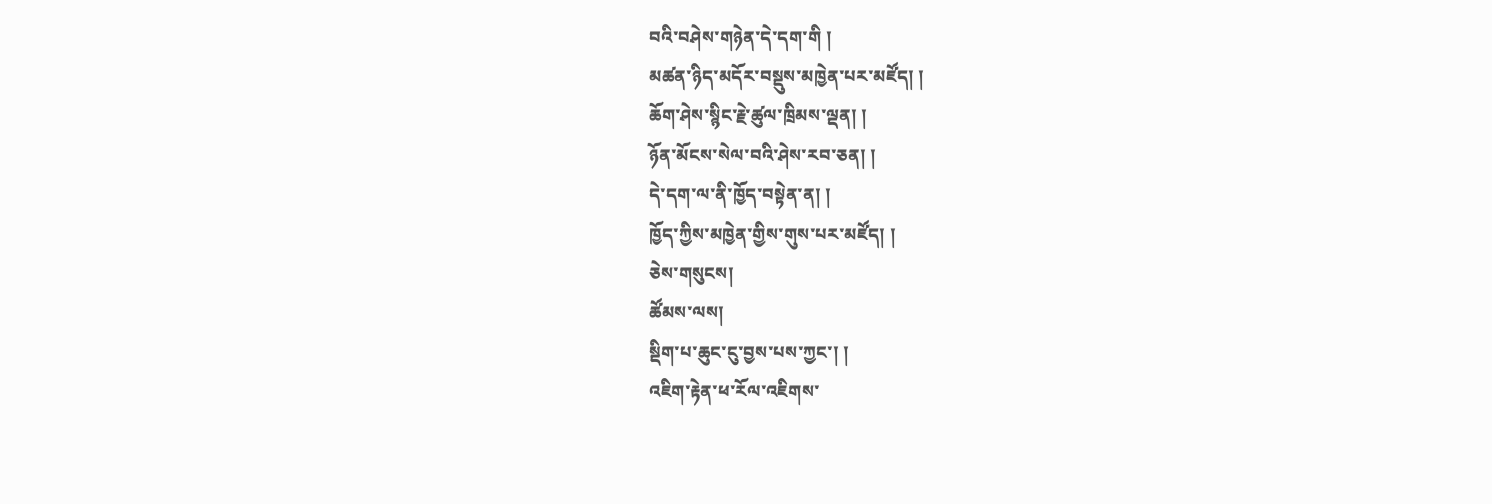བའི་བཤེས་གཉེན་དེ་དག་གི །
མཚན་ཉིད་མདོར་བསྡུས་མཁྱེན་པར་མཛོད། །
ཆོག་ཤེས་སྙིང་རྗེ་ཚུལ་ཁྲིམས་ལྡན། །
ཉོན་མོངས་སེལ་བའི་ཤེས་རབ་ཅན། །
དེ་དག་ལ་ནི་ཁྱོད་བསྟེན་ན། །
ཁྱོད་ཀྱིས་མཁྱེན་གྱིས་གུས་པར་མཛོད། །
ཅེས་གསུངས།
ཚོམས་ལས།
སྡིག་པ་ཆུང་ངུ་བྱས་པས་ཀྱང་། །
འཇིག་རྟེན་ཕ་རོལ་འཇིགས་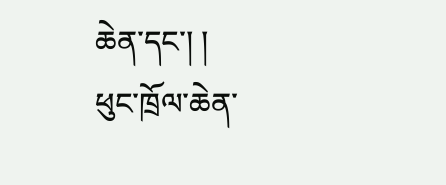ཆེན་དང་། །
ཕུང་ཁྲོལ་ཆེན་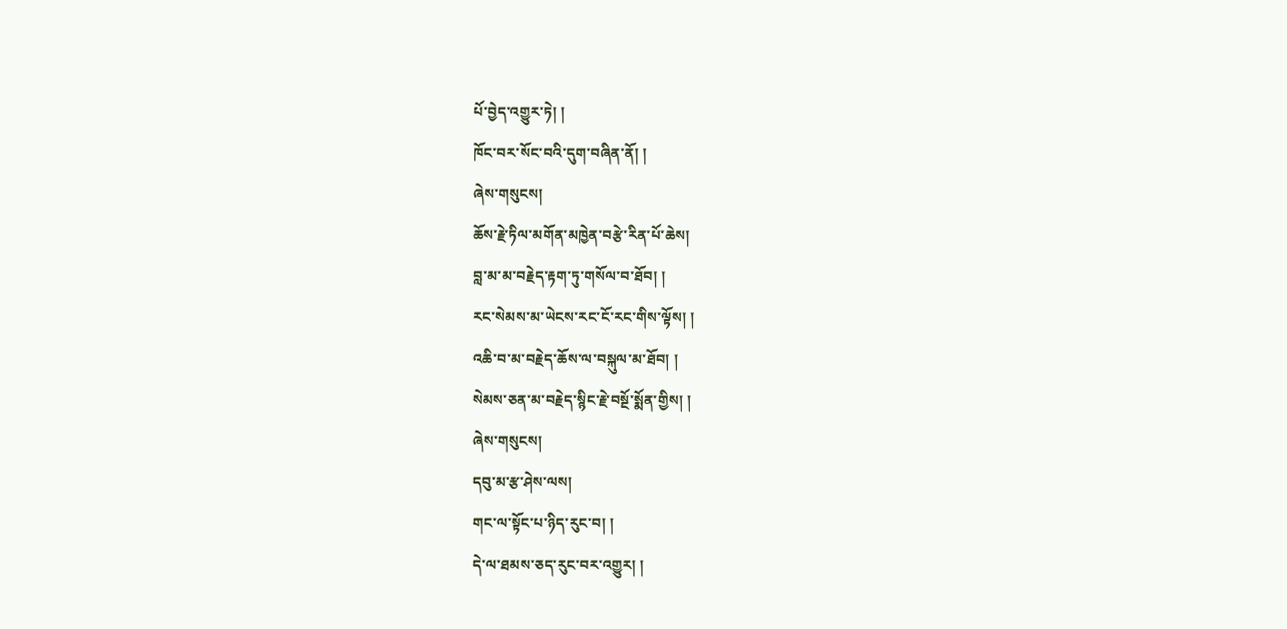པོ་བྱེད་འགྱུར་ཏེ། །
ཁོང་བར་སོང་བའི་དུག་བཞིན་ནོ། །
ཞེས་གསུངས།
ཆོས་རྗེ་ཏིལ་མགོན་མཁྱེན་བརྩེ་རིན་པོ་ཆེས།
བླ་མ་མ་བརྗེད་རྟག་ཏུ་གསོལ་བ་ཐོབ། །
རང་སེམས་མ་ཡེངས་རང་ངོ་རང་གིས་ལྟོས། །
འཆི་བ་མ་བརྗེད་ཆོས་ལ་བསྐུལ་མ་ཐོབ། །
སེམས་ཅན་མ་བརྗེད་སྙིང་རྗེ་བསྔོ་སྨོན་གྱིས། །
ཞེས་གསུངས།
དབུ་མ་རྩ་ཤེས་ལས།
གང་ལ་སྟོང་པ་ཉིད་རུང་བ། །
དེ་ལ་ཐམས་ཅད་རུང་བར་འགྱུར། །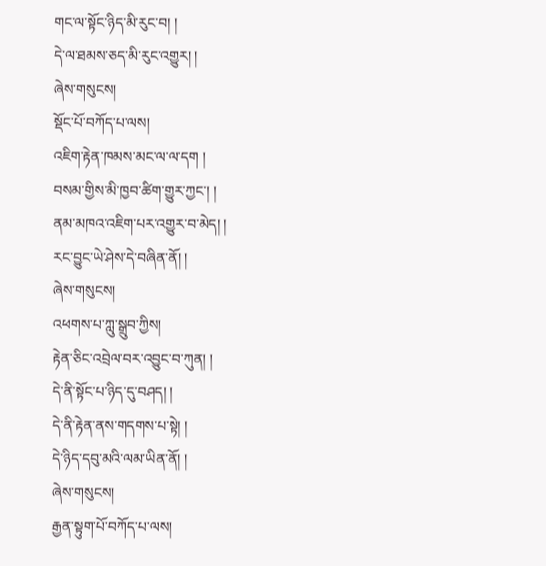གང་ལ་སྟོང་ཉིད་མི་རུང་བ། །
དེ་ལ་ཐམས་ཅད་མི་རུང་འགྱུར། །
ཞེས་གསུངས།
སྡོང་པོ་བཀོད་པ་ལས།
འཇིག་རྟེན་ཁམས་མང་ལ་ལ་དག །
བསམ་གྱིས་མི་ཁྱབ་ཚིག་གྱུར་ཀྱང་། །
ནམ་མཁའ་འཇིག་པར་འགྱུར་བ་མེད། །
རང་བྱུང་ཡེ་ཤེས་དེ་བཞིན་ནོ། །
ཞེས་གསུངས།
འཕགས་པ་ཀླུ་སྒྲུབ་ཀྱིས།
རྟེན་ཅིང་འབྲེལ་བར་འབྱུང་བ་ཀུན། །
དེ་ནི་སྟོང་པ་ཉིད་དུ་བཤད། །
དེ་ནི་རྟེན་ནས་གདགས་པ་སྟེ། །
དེ་ཉིད་དབུ་མའི་ལམ་ཡིན་ནོ། །
ཞེས་གསུངས།
རྒྱན་སྟུག་པོ་བཀོད་པ་ལས།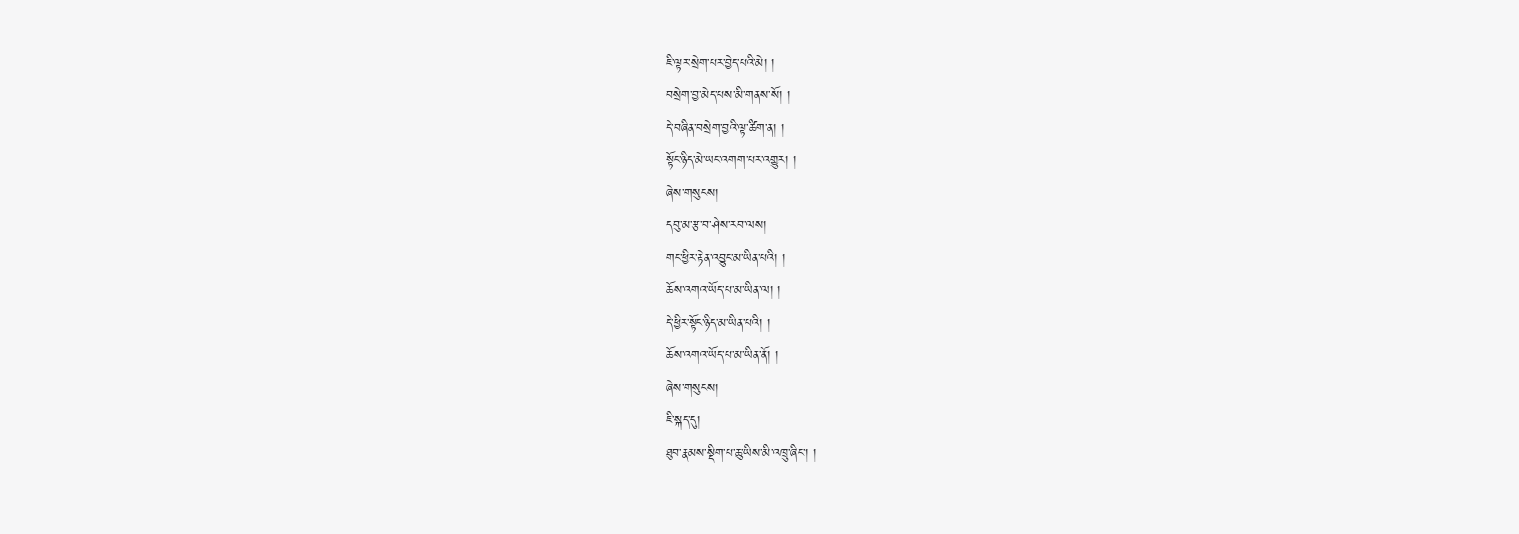ཇི་ལྟར་སྲེག་པར་བྱེད་པའི་མེ། །
བསྲེག་བྱ་མེད་པས་མི་གནས་སོ། །
དེ་བཞིན་བསྲེག་བྱའི་ལྟ་ཚིག་ན། །
སྟོང་ཉིད་མེ་ཡང་འགག་པར་འགྱུར། །
ཞེས་གསུངས།
དབུ་མ་རྩ་བ་ཤེས་རབ་ལས།
གང་ཕྱིར་རྟེན་འབྱུང་མ་ཡིན་པའི། །
ཆོས་འགའ་ཡོད་པ་མ་ཡིན་ལ། །
དེ་ཕྱིར་སྟོང་ཉིད་མ་ཡིན་པའི། །
ཆོས་འགའ་ཡོད་པ་མ་ཡིན་ནོ། །
ཞེས་གསུངས།
ཇི་སྐད་དུ།
ཐུབ་རྣམས་སྡིག་པ་ཆུ་ཡིས་མི་འཁྲུ་ཞིང་། །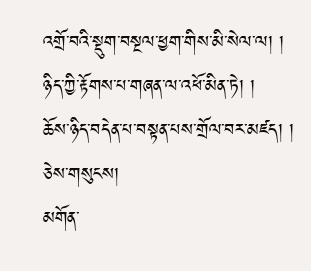འགྲོ་བའི་སྡུག་བསྔལ་ཕྱག་གིས་མི་སེལ་ལ། །
ཉིད་ཀྱི་རྟོགས་པ་གཞན་ལ་འཕོ་མིན་ཏེ། །
ཆོས་ཉིད་བདེན་པ་བསྟན་པས་གྲོལ་བར་མཛད། །
ཅེས་གསུངས།
མགོན་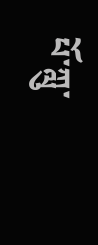པོ་ཀླུ་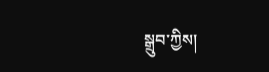སྒྲུབ་ཀྱིས།